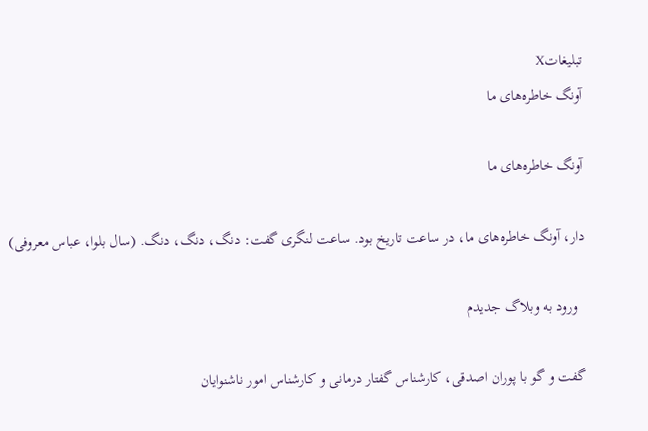تبليغاتX
آونگ خاطره‌های ما

آونگ خاطره‌های ما

دار، آونگ خاطره‌های ما، در ساعت تاريخ بود. ساعت لنگری گفت: دنگ، دنگ، دنگ. (سال بلوا، عباس معروفی)

  ورود به وبلاگ جدیدم

گفت و گو با پوران اصدقی، کارشناس گفتار درمانی و کارشناس امور ناشنوایان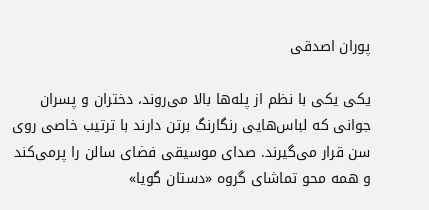پوران اصدقی

یکی یکی با نظم از پله‌ها بالا می‌روند، دختران و پسران جوانی که لباس‌هایی رنگارنگ برتن دارند با ترتیب خاصی روی سن قرار می‌گیرند. صدای موسیقی فضای سالن را پرمی‌کند و همه محو تماشای گروه «دستان گویا»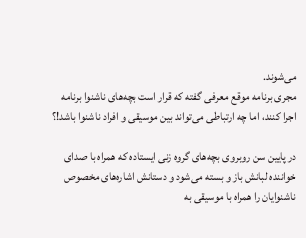می‌شوند.
مجری برنامه موقع معرفی گفته که قرار است بچه‌های ناشنوا برنامه اجرا کنند، اما چه ارتباطی می‌تواند بین موسیقی و افراد ناشنوا باشد!؟

در پایین سن روبروی بچه‌های گروه زنی ایستاده که همراه با صدای خواننده لبانش باز و بسته می‌شود و دستانش اشاره‌های مخصوص ناشنوایان را همراه با موسیقی به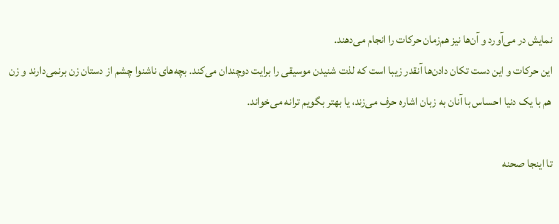نمایش در می‌آورد و آن‌ها نیز هم‌زمان حرکات را انجام می‌دهند.
این حرکات و این دست تکان دادن‌ها آنقدر زیبا است که لذت شنیدن موسیقی را برایت دوچندان می‌کند. بچه‌های ناشنوا چشم از دستان زن برنمی‌دارند و زن هم با یک دنیا احساس با آنان به زبان اشاره حرف می‌زند، یا بهتر بگویم ترانه می‌خواند.

تا اینجا صحنه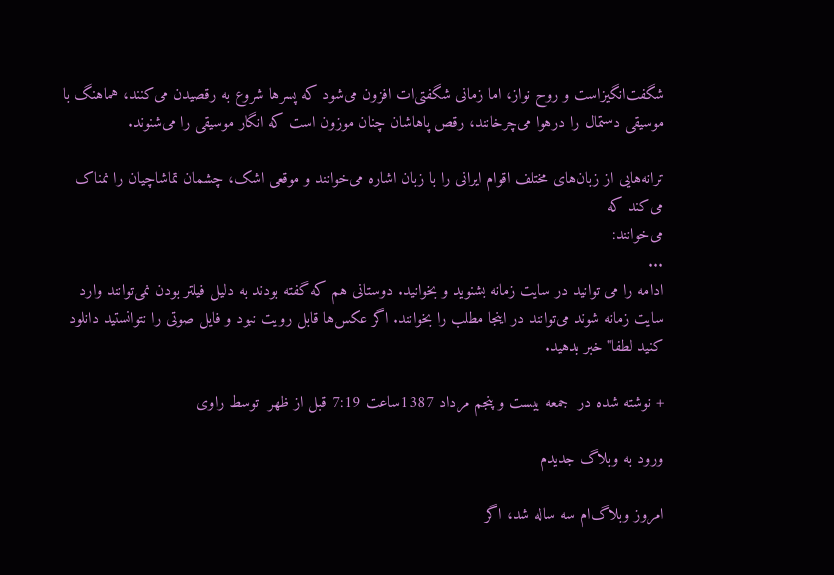شگفت‌انگیزاست و روح نواز، اما زمانی شگفتی‌ات افزون می‌شود که پسرها شروع به رقصیدن می‌کنند، هماهنگ با موسیقی دستمال را درهوا می‌چرخانند، رقص پاهاشان چنان موزون است که انگار موسیقی را می‌‌شنوند.

ترانه‌هایی از زبان‌های مختلف اقوام ایرانی را با زبان اشاره می‌خوانند و موقعی اشک، چشمان تماشاچیان را نمناک می‌کند که
می‌خوانند:
...
ادامه‌ را می توانید در سایت زمانه بشنوید و بخوانید. دوستانی هم که گفته بودند به دلیل فیلتر بودن نمی‌توانند وارد سایت زمانه شوند می‌توانند در اینجا مطلب را بخوانند. اگر عکس‌ها قابل رویت نبود و فایل صوتی را نتوانستید دانلود کنید لطفا" خبر بدهید.

+ نوشته شده در  جمعه بیست و پنجم مرداد 1387ساعت 7:19 قبل از ظهر  توسط راوی

ورود به وبلاگ جدیدم

امروز وبلاگ‌ام سه ساله شد، اگر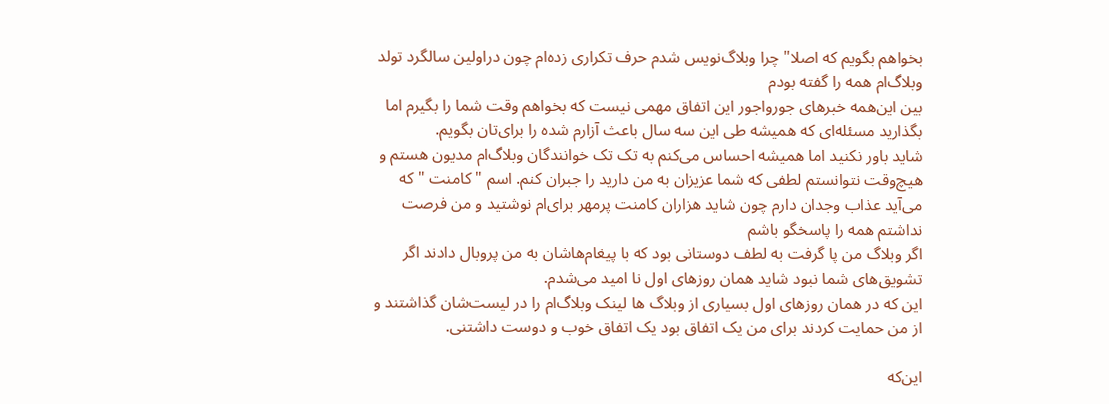بخواهم بگویم که اصلا" چرا وبلاگ‌نویس شدم حرف تکراری زده‌ام چون دراولین سالگرد تولد وبلاگ‌ام همه را گفته بودم
بین این‌همه خبرهای جورواجور این اتفاق مهمی نیست که بخواهم وقت شما را بگیرم اما بگذارید مسئله‌ای که همیشه طی این سه سال باعث آزارم شده را برای‌تان بگویم.
شاید باور نکنید اما همیشه احساس می‌کنم به تک تک خوانندگان وبلاگ‌ام مدیون هستم و هیچ‌وقت نتوانستم لطفی که شما عزیزان به من دارید را جبران کنم. اسم " کامنت " که می‌آید عذاب وجدان دارم چون شاید هزاران کامنت پرمهر برای‌ام نوشتید و من فرصت نداشتم همه را پاسخگو باشم
اگر وبلاگ من پا گرفت به لطف دوستانی بود که با پیغام‌هاشان به من پروبال دادند اگر تشویق‌های شما نبود شاید همان روزهای اول نا امید می‌شدم.
این که در همان روزهای اول بسیاری از وبلاگ ها لینک وبلاگ‌ام را در لیست‌شان گذاشتند و از من حمایت کردند برای من یک اتفاق بود یک اتفاق خوب و دوست داشتنی.

این‌که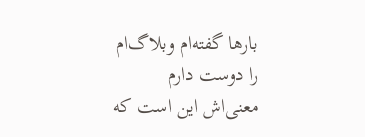بارها گفته‌ام وبلاگ‌ام را دوست دارم معنی‌اش این است که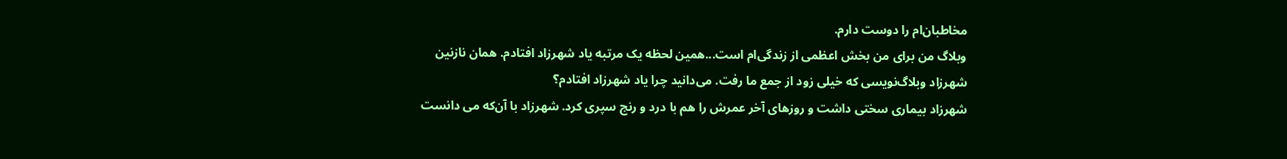مخاطبان‌ام را دوست دارم.
وبلاگ من برای من بخش اعظمی از زندگی‌ام است...همین لحظه یک مرتبه یاد شهرزاد افتادم. همان نازنین شهرزاد وبلاگ‌نویسی که خیلی زود از جمع ما رفت. می‌دانید چرا یاد شهرزاد افتادم؟
شهرزاد بیماری سختی داشت و روزهای آخر عمرش را هم با درد و رنج سپری کرد. شهرزاد با آن‌که می دانست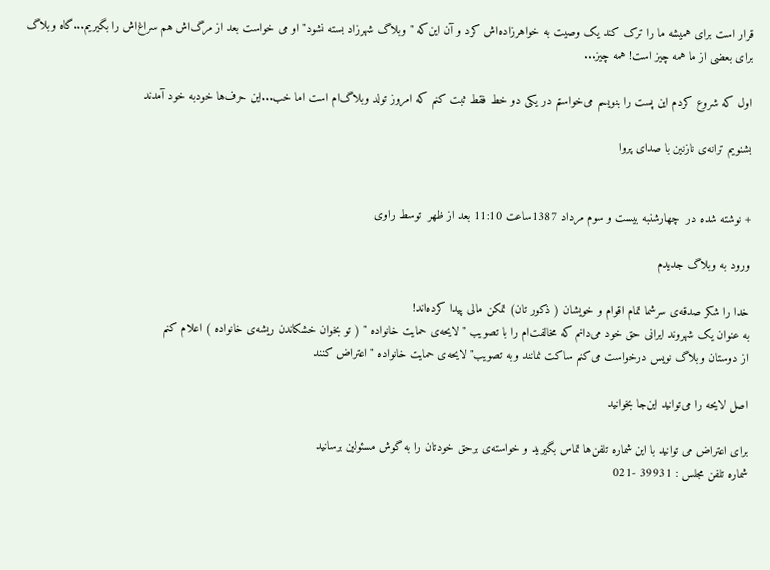قرار است برای همیشه ما را ترک کند یک وصیت به خواهرزاده‌اش کرد و آن این‌که " وبلاگ شهرزاد بسته نشود" او می خواست بعد از مرگ‌اش هم سراغ‌اش را بگیریم...گاه وبلاگ برای بعضی از ما همه چیز است! همه چیز...

اول که شروع کردم این پست را بنویسم می‌خواستم در یکی دو خط فقط ثبت کنم که امروز تولد وبلاگ‌ام است اما خب...این حرف‌ها خودبه خود آمدند

بشنویم ترانه‌ی نازنین با صدای پروا


+ نوشته شده در  چهارشنبه بیست و سوم مرداد 1387ساعت 11:10 بعد از ظهر  توسط راوی

ورود به وبلاگ جدیدم

خدا را شکر صدقه‌ی سرشما تمام اقوام و خویشان‌ ( ذکور تان) تمکن مالی پیدا کرده‌اند!
به عنوان یک شهروند ایرانی حق خود می‌دانم که مخالفت‌ام را با تصویب " لایحه‌ی حمایت خانواده " ( تو بخوان خشکاندن ریشه‌ی خانواده ) اعلام کنم
از دوستان وبلاگ نویس درخواست می‌کنم ساکت نمانند وبه تصویب" لایحه‌ی حمایت خانواده " اعتراض کنند

اصل لایحه را می‌توانید این‌جا بخوانید

برای اعتراض می توانید با این شماره تلفن‌ها تماس بگیرید و خواسته‌ی برحق خودتان را به گوش مسئولین برسانید
شماره تلفن مجلس : 39931 -021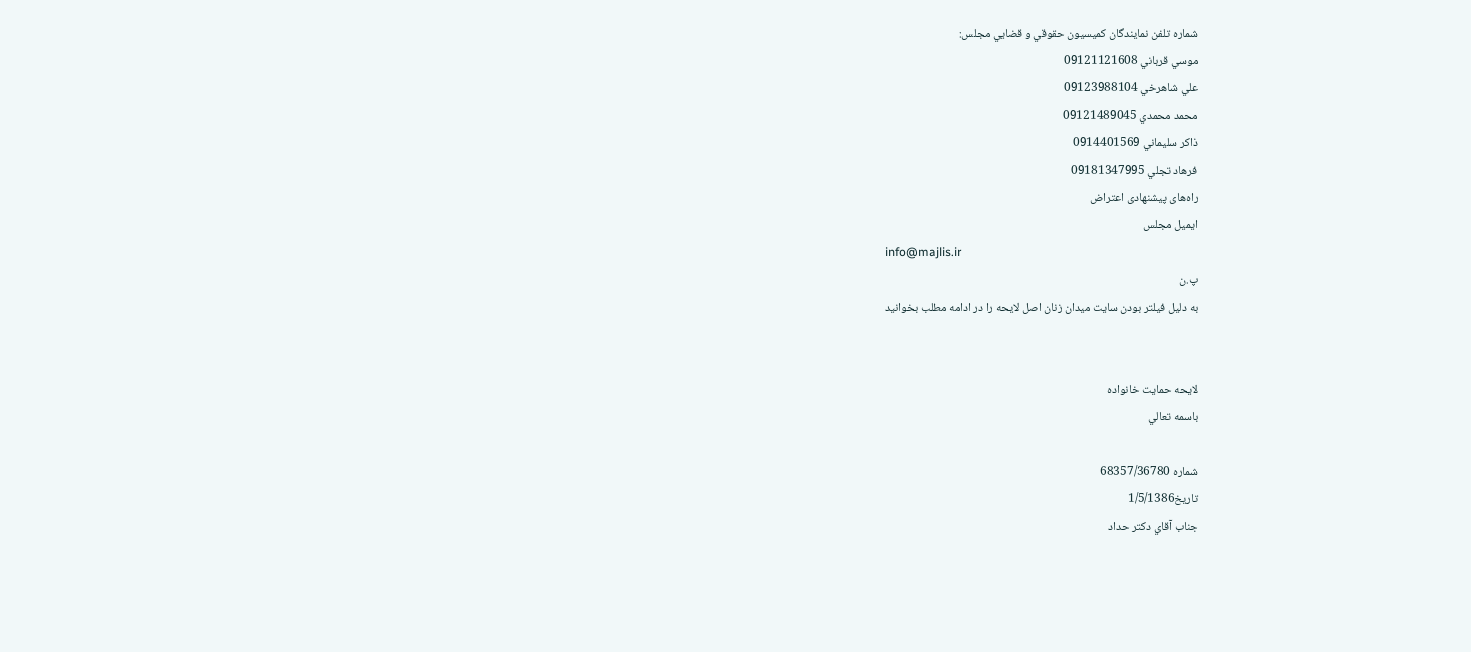شماره تلفن نمايندگان كميسيون حقوقي و قضايي مجلس:
موسي قرباني 09121121608
علي شاهرخي 09123988104
محمد محمدي 09121489045
ذاکر سليماني 0914401569
فرهاد تجلي 09181347995
راه‌های پیشنهادی اعتراض
ایمیل مجلس
info@majlis.ir
پ.ن
به دلیل فیلتر بودن سایت میدان زنان اصل لایحه را در ادامه مطلب بخوانید


لايحه حمايت خانواده
باسمه تعالي

شماره 68357/36780
تاريخ1/5/1386
جناب آقاي دکتر حداد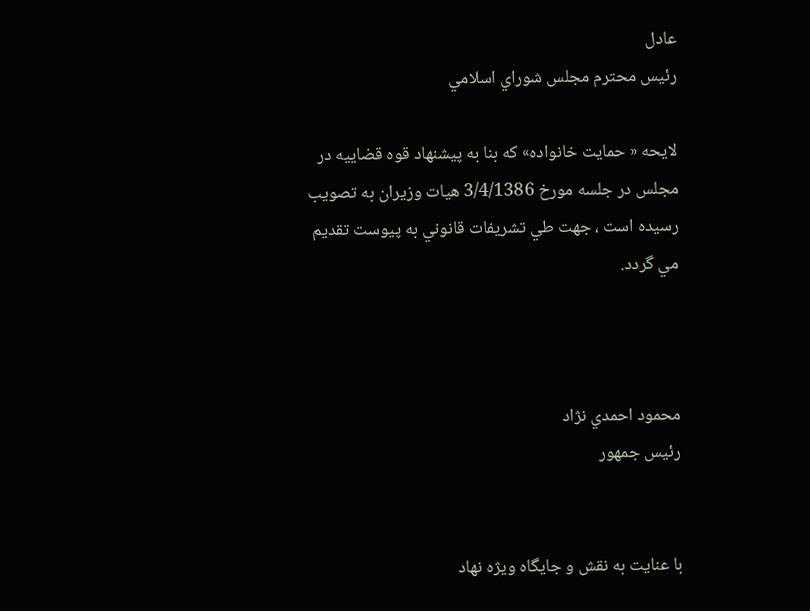عادل
رئيس محترم مجلس شوراي اسلامي

لايحه « حمايت خانواده» که بنا به پيشنهاد قوه قضاييه در مجلس در جلسه مورخ 3/4/1386 هيات وزيران به تصويب رسيده است ، جهت طي تشريفات قانوني به پيوست تقديم مي گردد.



محمود احمدي نژاد
رئيس جمهور


با عنايت به نقش و جايگاه ويژه نهاد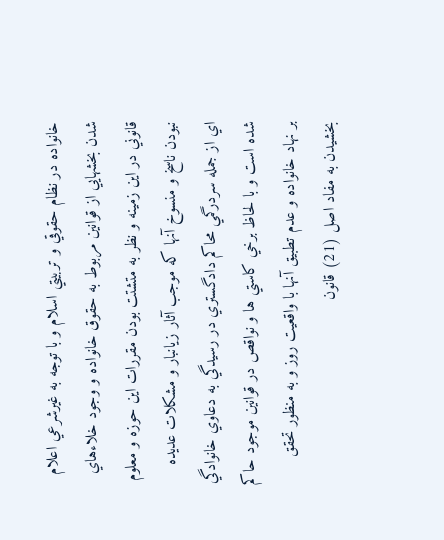خانواده در نظام حقوقي و تربيتي اسلام و با توجه به غيرشرعي اعلام شدن بخشهايي از قوانين مربوط به حقوق خانواده و وجود خلاءهاي قانوني در اين زمينه و نظر به متشتت بودن مقررات اين حوزه و معلوم نبودن ناسخ و منسوخ آنها که موجب آثار زيانبار و مشکلات عديده اي از جمله سردرگمي محاکم دادگستري در رسيدگي به دعاوي خانوادگي شده است و با لحاظ برخي کاستي ها و نواقص در قوانين موجود حاکم بر نهاد خانواده و عدم تطبيق آنها با واقعيت روز و به منظور تحقق بخشيدن به مفاد اصل (21) قانون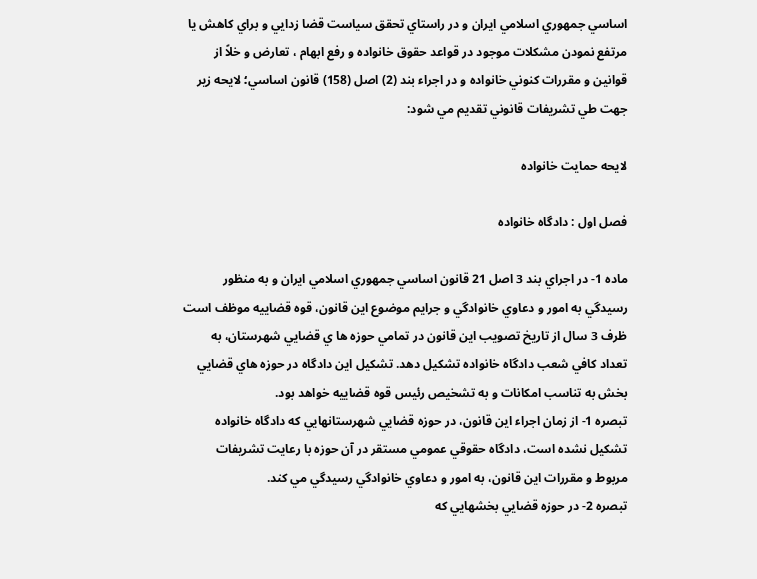اساسي جمهوري اسلامي ايران و در راستاي تحقق سياست قضا زدايي و براي کاهش يا مرتفع نمودن مشکلات موجود در قواعد حقوق خانواده و رفع ابهام ، تعارض و خلاً از قوانين و مقررات کنوني خانواده و در اجراء بند (2) اصل (158) قانون اساسي؛ لايحه زير جهت طي تشريفات قانوني تقديم مي شود:

لايحه حمايت خانواده

فصل اول : دادگاه خانواده

ماده 1- در اجراي بند 3 اصل 21 قانون اساسي جمهوري اسلامي ايران و به منظور رسيدگي به امور و دعاوي خانوادگي و جرايم موضوع اين قانون، قوه قضاييه موظف است ظرف 3 سال از تاريخ تصويب اين قانون در تمامي حوزه ها ي قضايي شهرستان، به تعداد کافي شعب دادگاه خانواده تشکيل دهد. تشکيل اين دادگاه در حوزه هاي قضايي بخش به تناسب امکانات و به تشخيص رئيس قوه قضاييه خواهد بود.
تبصره 1- از زمان اجراء اين قانون، در حوزه قضايي شهرستانهايي که دادگاه خانواده تشکيل نشده است، دادگاه حقوقي عمومي مستقر در آن حوزه با رعايت تشريفات مربوط و مقررات اين قانون، به امور و دعاوي خانوادگي رسيدگي مي کند.
تبصره 2- در حوزه قضايي بخشهايي که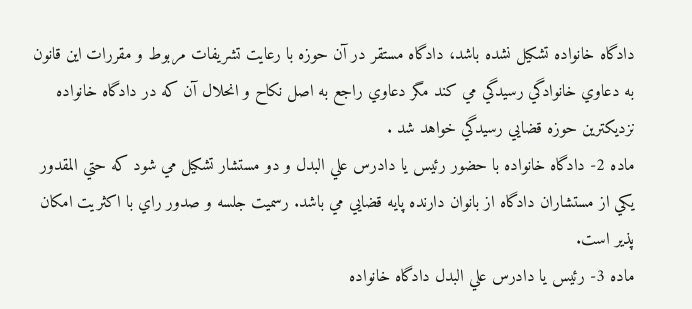دادگاه خانواده تشکيل نشده باشد، دادگاه مستقر در آن حوزه با رعايت تشريفات مربوط و مقررات اين قانون به دعاوي خانوادگي رسيدگي مي کند مگر دعاوي راجع به اصل نکاح و انحلال آن که در دادگاه خانواده نزديکترين حوزه قضايي رسيدگي خواهد شد .
ماده 2- دادگاه خانواده با حضور رئيس يا دادرس علي البدل و دو مستشار تشکيل مي شود که حتي المقدور يکي از مستشاران دادگاه از بانوان دارنده پايه قضايي مي باشد. رسميت جلسه و صدور راي با اکثريت امکان پذير است.
ماده 3- رئيس يا دادرس علي البدل دادگاه خانواده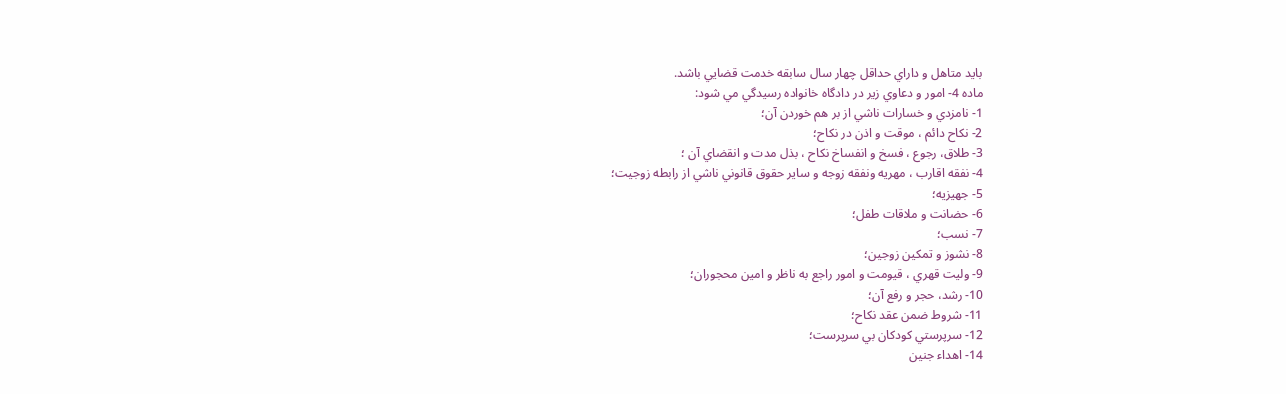بايد متاهل و داراي حداقل چهار سال سابقه خدمت قضايي باشد.
ماده 4- امور و دعاوي زير در دادگاه خانواده رسيدگي مي شود:
1- نامزدي و خسارات ناشي از بر هم خوردن آن؛
2- نکاح دائم ، موقت و اذن در نکاح؛
3- طلاق، رجوع ، فسخ و انفساخ نکاح ، بذل مدت و انقضاي آن ؛
4- نفقه اقارب ، مهريه ونفقه زوجه و ساير حقوق قانوني ناشي از رابطه زوجيت؛
5- جهيزيه؛
6- حضانت و ملاقات طفل؛
7- نسب؛
8- نشوز و تمکين زوجين؛
9- وليت قهري ، قيومت و امور راجع به ناظر و امين محجوران؛
10- رشد، حجر و رفع آن؛
11- شروط ضمن عقد نکاح؛
12- سرپرستي کودکان بي سرپرست؛
14- اهداء جنين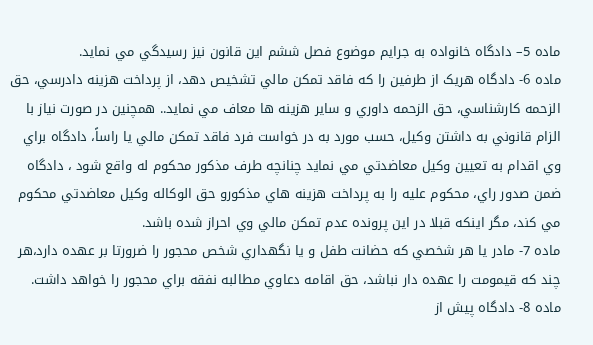ماده 5– دادگاه خانواده به جرايم موضوع فصل ششم اين قانون نيز رسيدگي مي نمايد.
ماده 6- دادگاه هريک از طرفين را که فاقد تمکن مالي تشخيص دهد، از پرداخت هزينه دادرسي، حق الزحمه کارشناسي، حق الزحمه داوري و ساير هزينه ها معاف مي نمايد.. همچنين در صورت نياز با الزام قانوني به داشتن وکيل، حسب مورد به در خواست فرد فاقد تمکن مالي يا راساً، دادگاه براي وي اقدام به تعيين وکيل معاضدتي مي نمايد چنانچه طرف مذکور محکوم له واقع شود ، دادگاه ضمن صدور راي، محکوم عليه را به پرداخت هزينه هاي مذکورو حق الوکاله وکيل معاضدتي محکوم مي کند، مگر اينکه قبلا در اين پرونده عدم تمکن مالي وي احراز شده باشد.
ماده 7- مادر يا هر شخصي که حضانت طفل و يا نگهداري شخص محجور را ضرورتا بر عهده دارد،هر چند که قيمومت را عهده دار نباشد، حق اقامه دعاوي مطالبه نفقه براي محجور را خواهد داشت.
ماده 8- دادگاه پيش از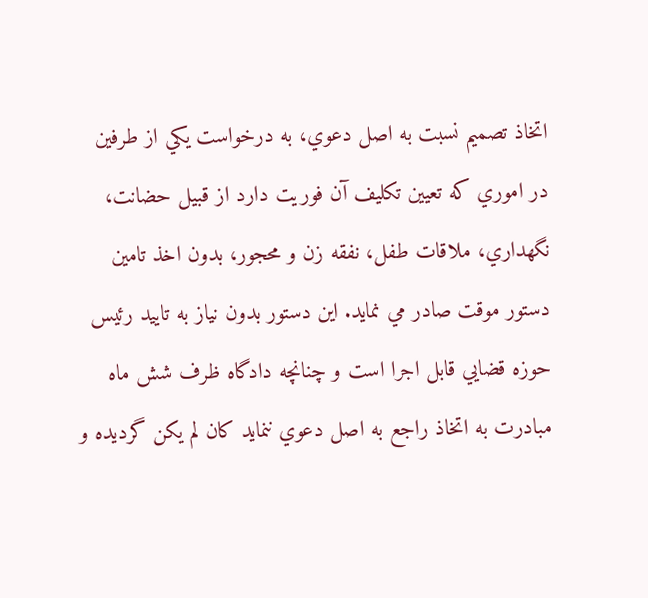اتخاذ تصميم نسبت به اصل دعوي، به درخواست يکي از طرفين در اموري که تعيين تکليف آن فوريت دارد از قبيل حضانت، نگهداري، ملاقات طفل، نفقه زن و محجور، بدون اخذ تامين دستور موقت صادر مي نمايد. اين دستور بدون نياز به تاييد رئيس حوزه قضايي قابل اجرا است و چنانچه دادگاه ظرف شش ماه مبادرت به اتخاذ راجع به اصل دعوي ننمايد کان لم يکن گرديده و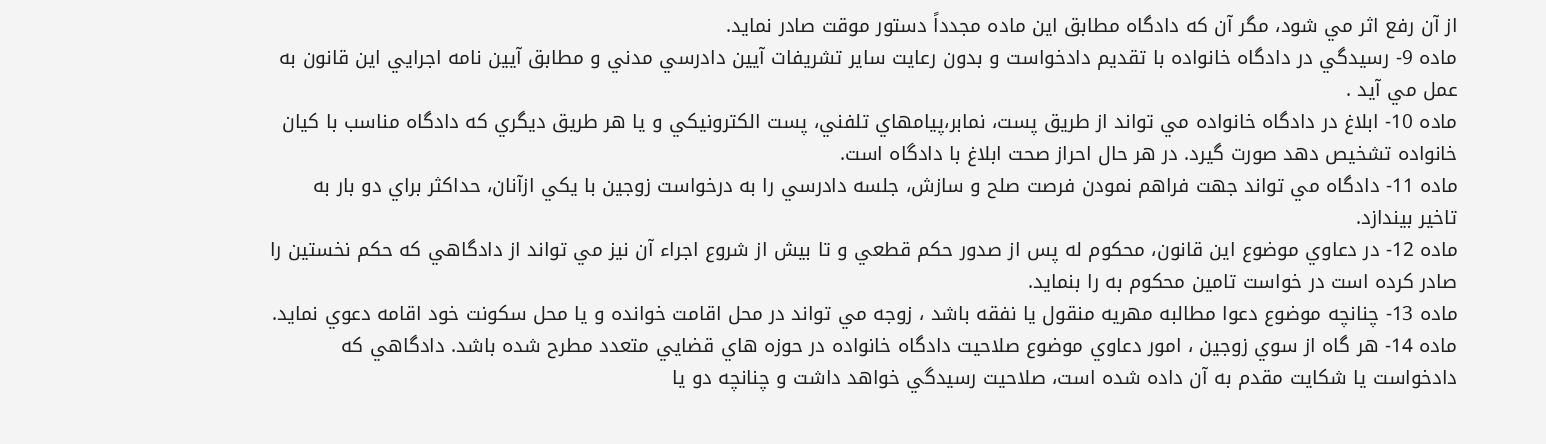از آن رفع اثر مي شود، مگر آن که دادگاه مطابق اين ماده مجدداً دستور موقت صادر نمايد.
ماده 9- رسيدگي در دادگاه خانواده با تقديم دادخواست و بدون رعايت ساير تشريفات آيين دادرسي مدني و مطابق آيين نامه اجرايي اين قانون به عمل مي آيد .
ماده 10- ابلاغ در دادگاه خانواده مي تواند از طريق پست، نمابر،پيامهاي تلفني، پست الکترونيکي و يا هر طريق ديگري که دادگاه مناسب با کيان خانواده تشخيص دهد صورت گيرد. در هر حال احراز صحت ابلاغ با دادگاه است.
ماده 11- دادگاه مي تواند جهت فراهم نمودن فرصت صلح و سازش، جلسه دادرسي را به درخواست زوجين با يکي ازآنان، حداکثر براي دو بار به تاخير بيندازد.
ماده 12- در دعاوي موضوع اين قانون، محکوم له پس از صدور حکم قطعي و تا بيش از شروع اجراء آن نيز مي تواند از دادگاهي که حکم نخستين را صادر کرده است در خواست تامين محکوم به را بنمايد.
ماده 13- چنانچه موضوع دعوا مطالبه مهريه منقول يا نفقه باشد ، زوجه مي تواند در محل اقامت خوانده و يا محل سکونت خود اقامه دعوي نمايد.
ماده 14- هر گاه از سوي زوجين ، امور دعاوي موضوع صلاحيت دادگاه خانواده در حوزه هاي قضايي متعدد مطرح شده باشد. دادگاهي که دادخواست يا شکايت مقدم به آن داده شده است، صلاحيت رسيدگي خواهد داشت و چنانچه دو يا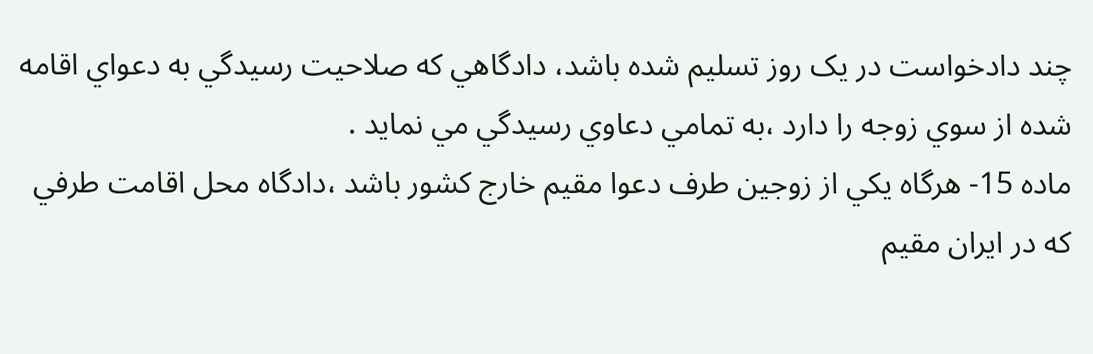چند دادخواست در يک روز تسليم شده باشد، دادگاهي که صلاحيت رسيدگي به دعواي اقامه شده از سوي زوجه را دارد ،به تمامي دعاوي رسيدگي مي نمايد .
ماده 15- هرگاه يکي از زوجين طرف دعوا مقيم خارج کشور باشد ،دادگاه محل اقامت طرفي که در ايران مقيم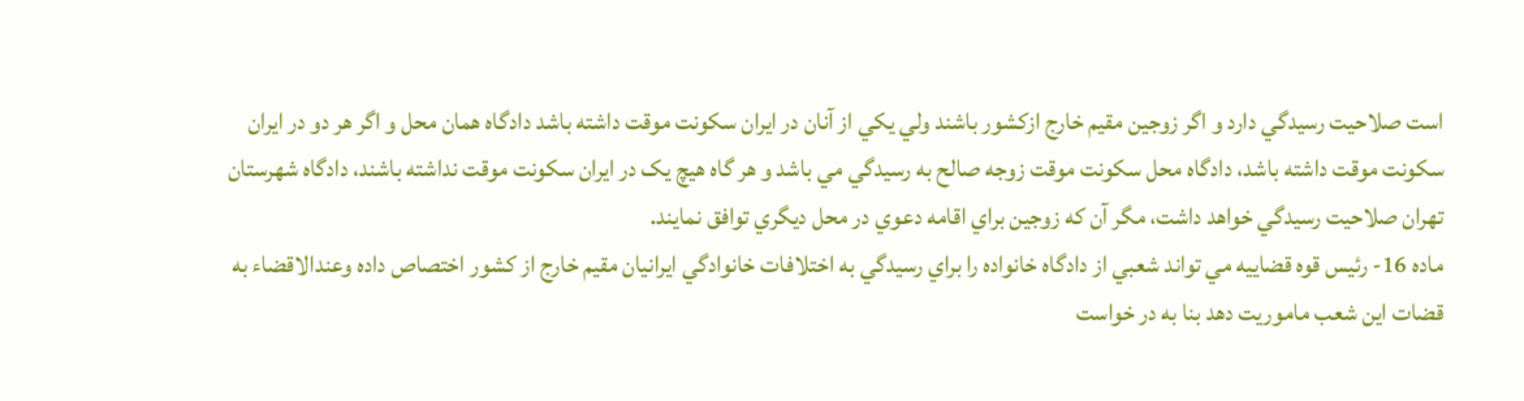است صلاحيت رسيدگي دارد و اگر زوجين مقيم خارج ازکشور باشند ولي يکي از آنان در ايران سکونت موقت داشته باشد دادگاه همان محل و اگر هر دو در ايران سکونت موقت داشته باشد، دادگاه محل سکونت موقت زوجه صالح به رسيدگي مي باشد و هر گاه هيچ يک در ايران سکونت موقت نداشته باشند، دادگاه شهرستان تهران صلاحيت رسيدگي خواهد داشت، مگر آن که زوجين براي اقامه دعوي در محل ديگري توافق نمايند.
ماده 16- رئيس قوه قضاييه مي تواند شعبي از دادگاه خانواده را براي رسيدگي به اختلافات خانوادگي ايرانيان مقيم خارج از کشور اختصاص داده وعندالاقضاء به قضات اين شعب ماموريت دهد بنا به در خواست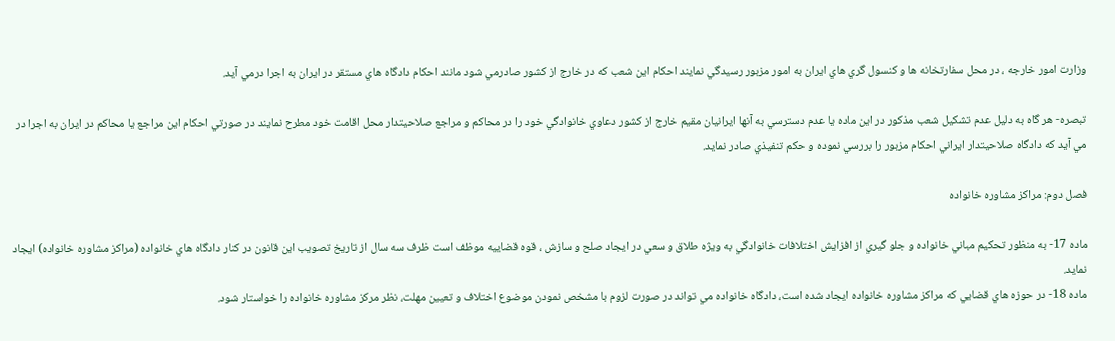وزارت امور خارجه ، در محل سفارتخانه ها و کنسول گري هاي ايران به امور مزبور رسيدگي نمايند احکام اين شعب که در خارج از کشور صادرمي شود مانند احکام دادگاه هاي مستقر در ايران به اجرا درمي آيد.

تبصره- هر گاه به دليل عدم تشکيل شعب مذکور در اين ماده يا عدم دسترسي به آنها ايرانيان مقيم خارج از کشور دعاوي خانوادگي خود را در محاکم و مراجع صلاحيتدار محل اقامت خود مطرح نمايند در صورتي احکام اين مراجع يا محاکم در ايران به اجرا در مي آيد که دادگاه صلاحيتدار ايراني احکام مزبور را بررسي نموده و حکم تنفيذي صادر نمايد.

فصل دوم: مراکز مشاوره خانواده

ماده 17- به منظور تحکيم مباني خانواده و جلو گيري از افزايش اختلافات خانوادگي به ويژه طلاق و سعي در ايجاد صلح و سازش ، قوه قضاييه موظف است ظرف سه سال از تاريخ تصويب اين قانون در کنار دادگاه هاي خانواده (مراکز مشاوره خانواده) ايجاد نمايد.
ماده 18- در حوزه هاي قضايي که مراکز مشاوره خانواده ايجاد شده است، دادگاه خانواده مي تواند در صورت لزوم با مشخص نمودن موضوع اختلاف و تعيين مهلت، نظر مرکز مشاوره خانواده را خواستار شود.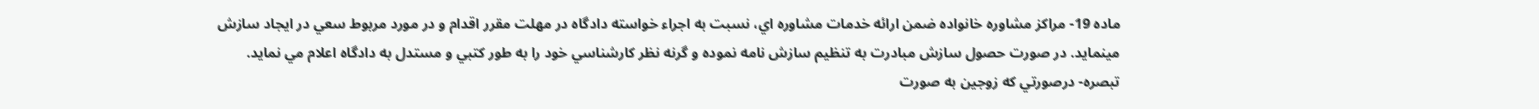ماده 19- مراکز مشاوره خانواده ضمن ارائه خدمات مشاوره اي، نسبت به اجراء خواسته دادگاه در مهلت مقرر اقدام و در مورد مربوط سعي در ايجاد سازش مينمايد. در صورت حصول سازش مبادرت به تنظيم سازش نامه نموده و گرنه نظر کارشناسي خود را به طور کتبي و مستدل به دادگاه اعلام مي نمايد.
تبصره- درصورتي که زوجين به صورت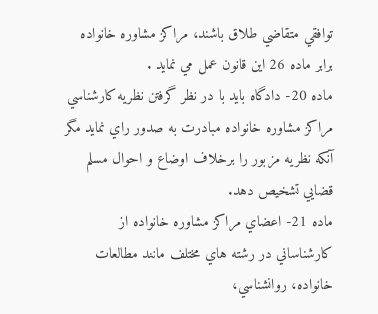توافقي متقاضي طلاق باشند، مراکز مشاوره خانواده برابر ماده 26 اين قانون عمل مي نمايد .
ماده 20- دادگاه بايد با در نظر گرفتن نظريه کارشناسي مراکز مشاوره خانواده مبادرت به صدور راي نمايد مگر آنکه نظريه مزبور را برخلاف اوضاع و احوال مسلم قضايي تشخيص دهد.
ماده 21- اعضاي مراکز مشاوره خانواده از کارشناساني در رشته هاي مختلف مانند مطالعات خانواده، روانشناسي،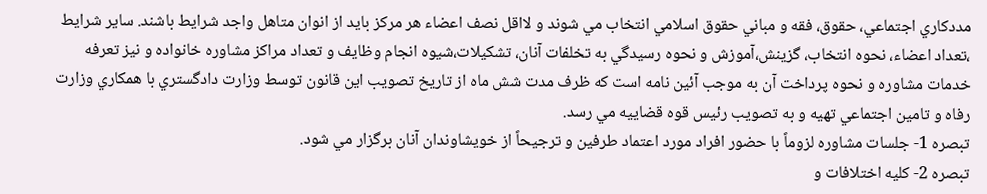مددکاري اجتماعي، حقوق، فقه و مباني حقوق اسلامي انتخاب مي شوند و لااقل نصف اعضاء هر مرکز بايد از انوان متاهل واجد شرايط باشند. ساير شرايط ،تعداد اعضاء، نحوه انتخاب، گزينش،آموزش و نحوه رسيدگي به تخلفات آنان، تشکيلات،شيوه انجام وظايف و تعداد مراکز مشاوره خانواده و نيز تعرفه خدمات مشاوره و نحوه پرداخت آن به موجب آئين نامه است که ظرف مدت شش ماه از تاريخ تصويب اين قانون توسط وزارت دادگستري با همکاري وزارت رفاه و تامين اجتماعي تهيه و به تصويب رئيس قوه قضاييه مي رسد.
تبصره 1- جلسات مشاوره لزوماً با حضور افراد مورد اعتماد طرفين و ترجيحاً از خويشاوندان آنان برگزار مي شود.
تبصره 2- کليه اختلافات و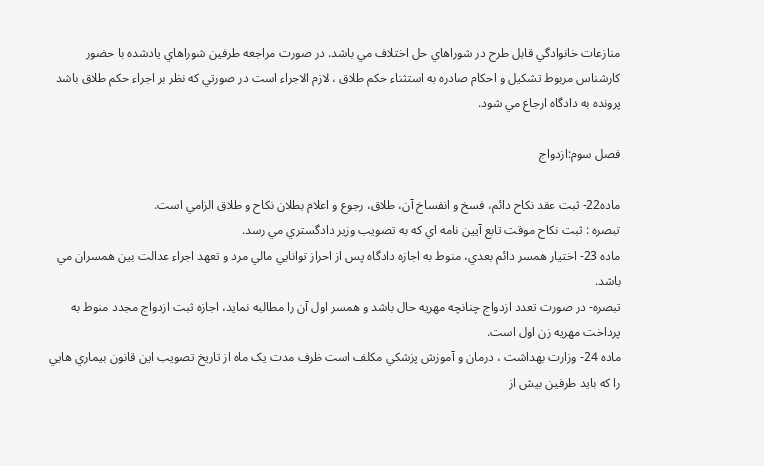منازعات خانوادگي قابل طرح در شوراهاي حل اختلاف مي باشد. در صورت مراجعه طرفين شوراهاي يادشده با حضور کارشناس مربوط تشکيل و احکام صادره به استثناء حکم طلاق ، لازم الاجراء است در صورتي که نظر بر اجراء حکم طلاق باشد پرونده به دادگاه ارجاع مي شود.

فصل سوم:ازدواج

ماده22- ثبت عقد نکاح دائم، فسخ و انفساخ آن، طلاق، رجوع و اعلام بطلان نکاح و طلاق الزامي است.
تبصره : ثبت نکاح موقت تابع آيين نامه اي که به تصويب وزير دادگستري مي رسد.
ماده 23- اختيار همسر دائم بعدي، منوط به اجازه دادگاه پس از احراز توانايي مالي مرد و تعهد اجراء عدالت بين همسران مي باشد.
تبصره- در صورت تعدد ازدواج چنانچه مهريه حال باشد و همسر اول آن را مطالبه نمايد، اجازه ثبت ازدواج مجدد منوط به پرداخت مهريه زن اول است.
ماده 24- وزارت بهداشت ، درمان و آموزش پزشکي مکلف است ظرف مدت يک ماه از تاريخ تصويب اين قانون بيماري هايي را که بايد طرفين بيش از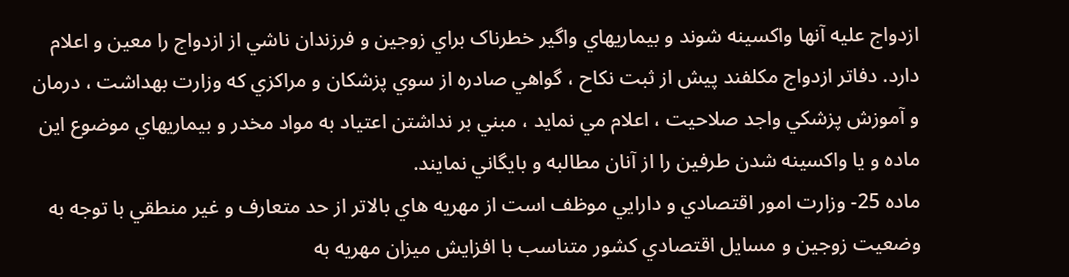ازدواج عليه آنها واکسينه شوند و بيماريهاي واگير خطرناک براي زوجين و فرزندان ناشي از ازدواج را معين و اعلام دارد. دفاتر ازدواج مکلفند پيش از ثبت نکاح ، گواهي صادره از سوي پزشکان و مراکزي که وزارت بهداشت ، درمان و آموزش پزشکي واجد صلاحيت ، اعلام مي نمايد ، مبني بر نداشتن اعتياد به مواد مخدر و بيماريهاي موضوع اين ماده و يا واکسينه شدن طرفين را از آنان مطالبه و بايگاني نمايند.
ماده 25- وزارت امور اقتصادي و دارايي موظف است از مهريه هاي بالاتر از حد متعارف و غير منطقي با توجه به وضعيت زوجين و مسايل اقتصادي کشور متناسب با افزايش ميزان مهريه به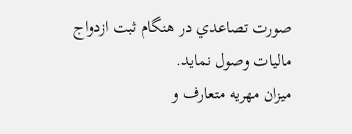صورت تصاعدي در هنگام ثبت ازدواج ماليات وصول نمايد.
ميزان مهريه متعارف و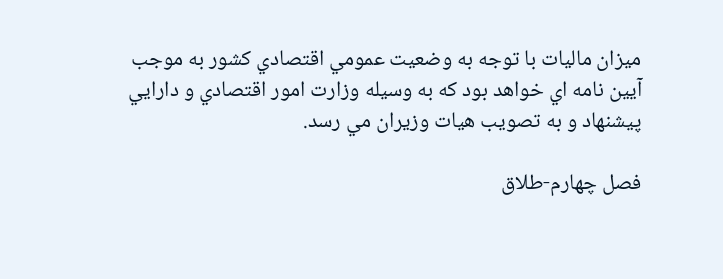ميزان ماليات با توجه به وضعيت عمومي اقتصادي کشور به موجب آيين نامه اي خواهد بود که به وسيله وزارت امور اقتصادي و دارايي پيشنهاد و به تصويب هيات وزيران مي رسد.

فصل چهارم-طلاق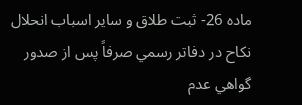ماده 26- ثبت طلاق و ساير اسباب انحلال نکاح در دفاتر رسمي صرفاً پس از صدور گواهي عدم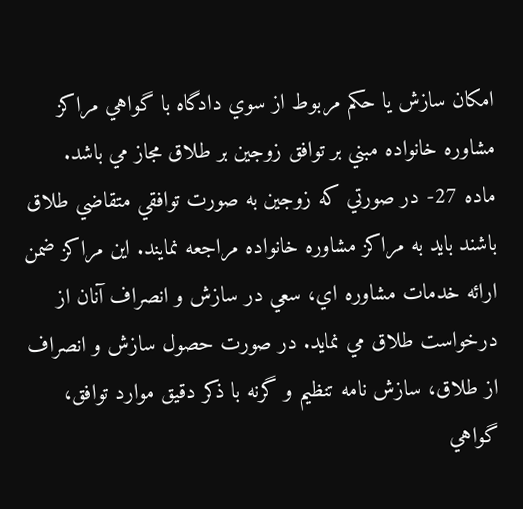امکان سازش يا حکم مربوط از سوي دادگاه با گواهي مراکز مشاوره خانواده مبني بر توافق زوجين بر طلاق مجاز مي باشد.
ماده 27- در صورتي که زوجين به صورت توافقي متقاضي طلاق باشند بايد به مراکز مشاوره خانواده مراجعه نمايند. اين مراکز ضمن ارائه خدمات مشاوره اي، سعي در سازش و انصراف آنان از درخواست طلاق مي نمايد. در صورت حصول سازش و انصراف از طلاق، سازش نامه تنظيم و گرنه با ذکر دقيق موارد توافق، گواهي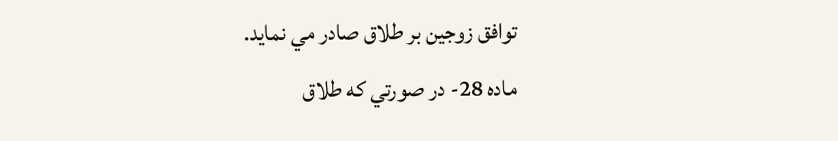توافق زوجين بر طلاق صادر مي نمايد.
ماده 28- در صورتي که طلاق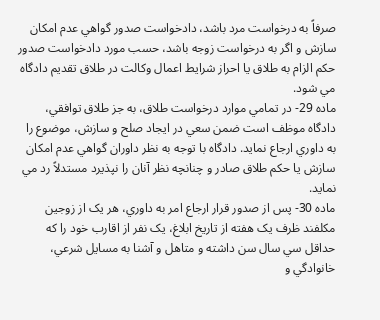صرفاً به درخواست مرد باشد، دادخواست صدور گواهي عدم امکان سازش و اگر به درخواست زوجه باشد، حسب مورد دادخواست صدور حکم الزام به طلاق يا احراز شرايط اعمال وکالت در طلاق تقديم دادگاه مي شود.
ماده 29- در تمامي موارد درخواست طلاق، به جز طلاق توافقي، دادگاه موظف است ضمن سعي در ايجاد صلح و سازش، موضوع را به داوري ارجاع نمايد. دادگاه با توجه به نظر داوران گواهي عدم امکان سازش يا حکم طلاق صادر و چنانچه نظر آنان را نپذيرد مستدلاً رد مي نمايد.
ماده 30- پس از صدور قرار ارجاع امر به داوري، هر يک از زوجين مکلفند ظرف يک هفته از تاريخ ابلاغ، يک نفر از اقارب خود را که حداقل سي سال سن داشته و متاهل و آشنا به مسايل شرعي، خانوادگي و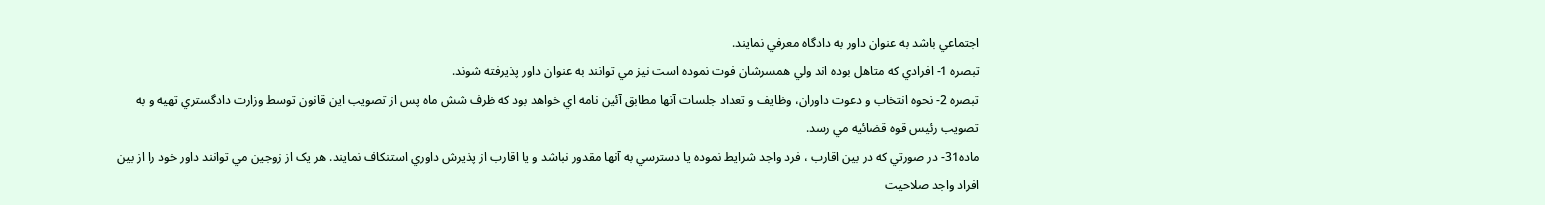اجتماعي باشد به عنوان داور به دادگاه معرفي نمايند.
تبصره 1- افرادي که متاهل بوده اند ولي همسرشان فوت نموده است نيز مي توانند به عنوان داور پذيرفته شوند.
تبصره 2- نحوه انتخاب و دعوت داوران، وظايف و تعداد جلسات آنها مطابق آئين نامه اي خواهد بود که ظرف شش ماه پس از تصويب اين قانون توسط وزارت دادگستري تهيه و به تصويب رئيس قوه قضائيه مي رسد.
ماده31- در صورتي که در بين اقارب ، فرد واجد شرايط نموده يا دسترسي به آنها مقدور نباشد و يا اقارب از پذيرش داوري استنکاف نمايند. هر يک از زوجين مي توانند داور خود را از بين افراد واجد صلاحيت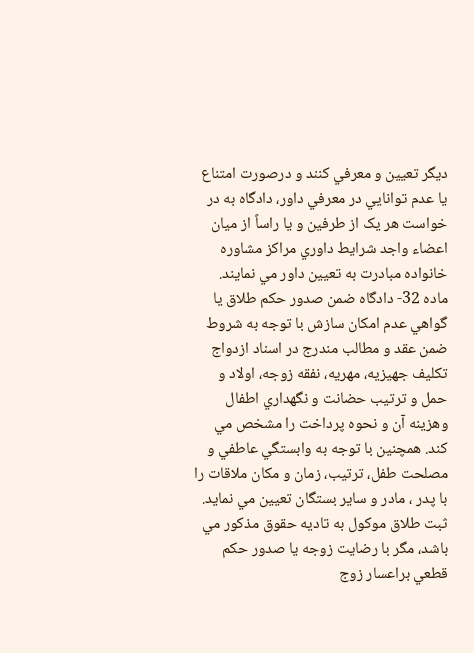ديگر تعيين و معرفي کنند و درصورت امتناع يا عدم توانايي در معرفي داور، دادگاه به در خواست هر يک از طرفين و يا راساً از ميان اعضاء واجد شرايط داوري مراکز مشاوره خانواده مبادرت به تعيين داور مي نمايند.
ماده 32- دادگاه ضمن صدور حکم طلاق يا گواهي عدم امکان سازش با توجه به شروط ضمن عقد و مطالب مندرج در اسناد ازدواج تکليف جهيزيه، مهريه، نفقه زوجه، اولاد و حمل و ترتيب حضانت و نگهداري اطفال وهزينه آن و نحوه پرداخت را مشخص مي کند. همچنين با توجه به وابستگي عاطفي و مصلحت طفل، ترتيب، زمان و مکان ملاقات را با پدر ، مادر و ساير بستگان تعيين مي نمايد. ثبت طلاق موکول به تاديه حقوق مذکور مي باشد، مگر با رضايت زوجه يا صدور حکم قطعي براعسار زوج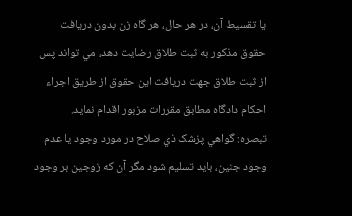يا تقسيط آن، در هر حال، هر گاه زن بدون دريافت حقوق مذکور به ثبت طلاق رضايت دهد، مي تواند پس از ثبت طلاق جهت دريافت اين حقوق از طريق اجراء احکام دادگاه مطابق مقررات مزبور اقدام نمايد.
تبصره: گواهي پزشک ذي صلاح در مورد وجود يا عدم وجود جنين، بايد تسليم شود مگر آن که زوجين بر وجود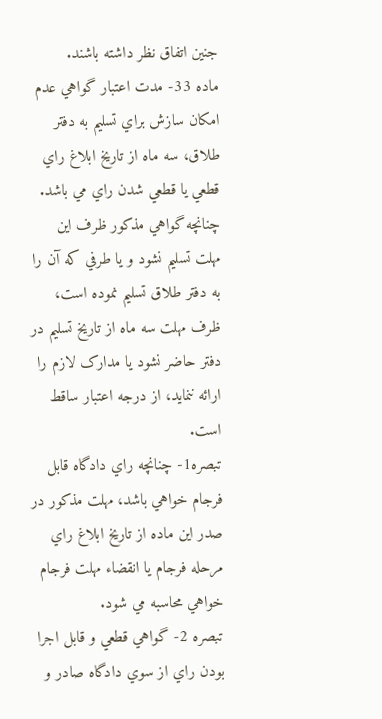جنين اتفاق نظر داشته باشند.
ماده 33- مدت اعتبار گواهي عدم امکان سازش براي تسليم به دفتر طلاق، سه ماه از تاريخ ابلاغ راي قطعي يا قطعي شدن راي مي باشد. چنانچه گواهي مذکور ظرف اين مهلت تسليم نشود و يا طرفي که آن را به دفتر طلاق تسليم نموده است، ظرف مهلت سه ماه از تاريخ تسليم در دفتر حاضر نشود يا مدارک لازم را ارائه ننمايد، از درجه اعتبار ساقط است.
تبصره1- چنانچه راي دادگاه قابل فرجام خواهي باشد، مهلت مذکور در صدر اين ماده از تاريخ ابلاغ راي مرحله فرجام يا انقضاء مهلت فرجام خواهي محاسبه مي شود.
تبصره 2- گواهي قطعي و قابل اجرا بودن راي از سوي دادگاه صادر و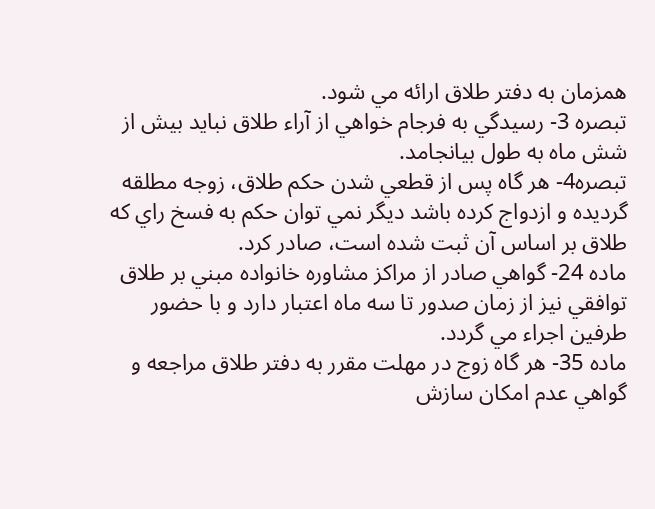همزمان به دفتر طلاق ارائه مي شود.
تبصره 3- رسيدگي به فرجام خواهي از آراء طلاق نبايد بيش از شش ماه به طول بيانجامد.
تبصره4- هر گاه پس از قطعي شدن حکم طلاق، زوجه مطلقه گرديده و ازدواج کرده باشد ديگر نمي توان حکم به فسخ راي که طلاق بر اساس آن ثبت شده است، صادر کرد.
ماده 24- گواهي صادر از مراکز مشاوره خانواده مبني بر طلاق توافقي نيز از زمان صدور تا سه ماه اعتبار دارد و با حضور طرفين اجراء مي گردد.
ماده 35- هر گاه زوج در مهلت مقرر به دفتر طلاق مراجعه و گواهي عدم امکان سازش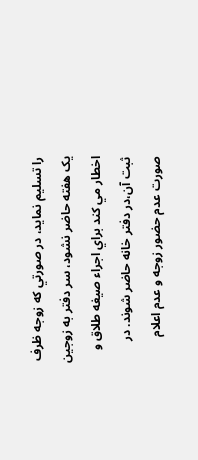را تسليم نمايد، در صورتي که زوجه ظرف يک هفته حاضر نشود، سر دفتر به زوجين اخطار مي کند براي اجراء صيغه طلاق و ثبت آن،در دفتر خانه حاضر شوند. در صورت عدم حضور زوجه و عدم اعلام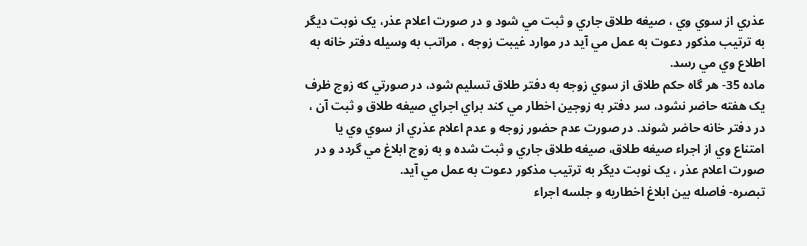عذري از سوي وي ، صيغه طلاق جاري و ثبت مي شود و در صورت اعلام عذر، يک نوبت ديگر به ترتيب مذکور دعوت به عمل مي آيد در موارد غيبت زوجه ، مراتب به وسيله دفتر خانه به اطلاع وي مي رسد.
ماده 35- هر گاه حکم طلاق از سوي زوجه به دفتر طلاق تسليم شود، در صورتي که زوج ظرف يک هفته حاضر نشود، سر دفتر به زوجين اخطار مي کند براي اجراي صيغه طلاق و ثبت آن ، در دفتر خانه حاضر شوند. در صورت عدم حضور زوجه و عدم اعلام عذري از سوي وي يا امتناع وي از اجراء صيغه طلاق، صيغه طلاق جاري و ثبت شده و به زوج ابلاغ مي گردد و در صورت اعلام عذر ، يک نوبت ديگر به ترتيب مذکور دعوت به عمل مي آيد.
تبصره- فاصله بين ابلاغ اخطاريه و جلسه اجراء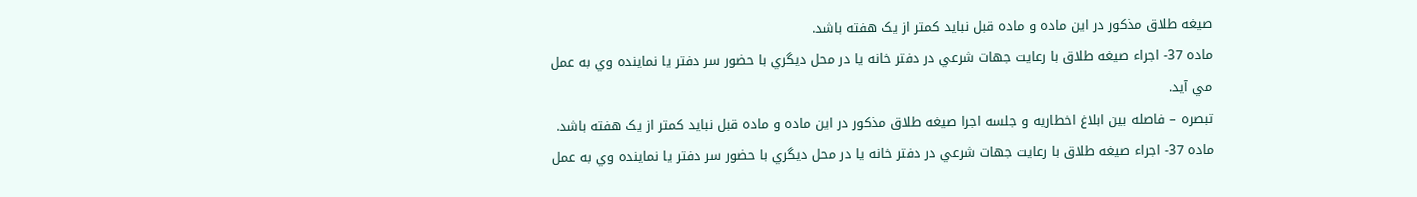صيغه طلاق مذکور در اين ماده و ماده قبل نبايد کمتر از يک هفته باشد.
ماده 37- اجراء صيغه طلاق با رعايت جهات شرعي در دفتر خانه يا در محل ديگري با حضور سر دفتر يا نماينده وي به عمل مي آيد.
تبصره – فاصله بين ابلاغ اخطاريه و جلسه اجرا صيغه طلاق مذکور در اين ماده و ماده قبل نبايد کمتر از يک هفته باشد.
ماده 37- اجراء صيغه طلاق با رعايت جهات شرعي در دفتر خانه يا در محل ديگري با حضور سر دفتر يا نماينده وي به عمل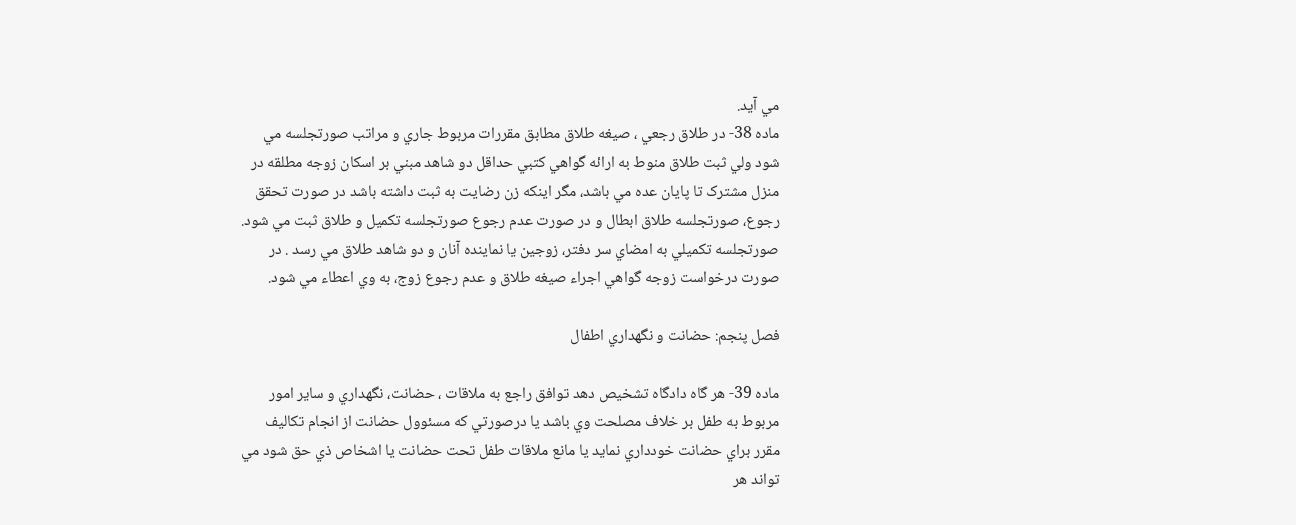مي آيد.
ماده 38- در طلاق رجعي ، صيغه طلاق مطابق مقررات مربوط جاري و مراتب صورتجلسه مي شود ولي ثبت طلاق منوط به ارائه گواهي کتبي حداقل دو شاهد مبني بر اسکان زوجه مطلقه در منزل مشترک تا پايان عده مي باشد، مگر اينکه زن رضايت به ثبت داشته باشد در صورت تحقق رجوع، صورتجلسه طلاق ابطال و در صورت عدم رجوع صورتجلسه تکميل و طلاق ثبت مي شود. صورتجلسه تکميلي به امضاي سر دفتر، زوجين يا نماينده آنان و دو شاهد طلاق مي رسد . در صورت درخواست زوجه گواهي اجراء صيغه طلاق و عدم رجوع زوج، به وي اعطاء مي شود.

فصل پنجم: حضانت و نگهداري اطفال

ماده 39- هر گاه دادگاه تشخيص دهد توافق راجع به ملاقات ، حضانت، نگهداري و ساير امور مربوط به طفل بر خلاف مصلحت وي باشد يا درصورتي که مسئوول حضانت از انجام تکاليف مقرر براي حضانت خودداري نمايد يا مانع ملاقات طفل تحت حضانت يا اشخاص ذي حق شود مي تواند هر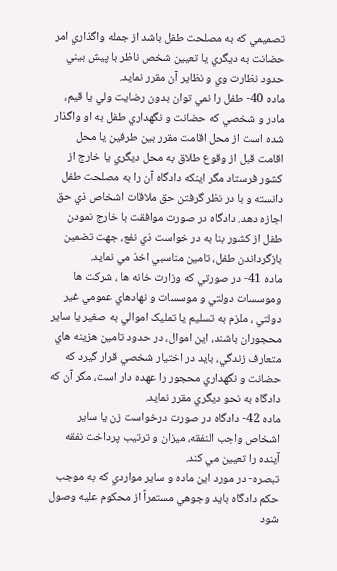تصميمي که به مصلحت طفل باشد از جمله واگذاري امر حضانت به ديگري يا تعيين شخص ناظر با پيش بيني حدود نظارت وي و نظاير آن مقرر نمايد.
ماده 40- طفل را نمي توان بدون رضايت ولي يا قيم، مادر و شخصي که حضانت و نگهداري طفل به او واگذار شده است از محل اقامت مقرر بين طرفين يا محل اقامت قبل از وقوع طلاق به محل ديگري يا خارج از کشور فرستاد مگر اينکه دادگاه آن را به مصلحت طفل دانسته و با در نظر گرفتن حق ملاقات اشخاص ذي حق اجازه دهد. دادگاه در صورت موافقت با خارج نمودن طفل از کشور بنا به در خواست ذي نفع، جهت تضمين بازگرداندن طفل، تامين مناسبي اخذ مي نمايد.
ماده 41- در صورتي که وزارت خانه ها ، شرکت ها وموسسات دولتي و موسسات و نهادهاي عمومي غير دولتي ، ملزم به تسليم يا تمليک اموالي به صغير يا ساير محجوران باشند، اين اموال، در حدود تامين هزينه هاي متعارف زندگي، بايد در اختيار شخصي قرار گيرد که حضانت و نگهداري محجور را عهده دار است، مگر آن که دادگاه به نحو ديگري مقرر نمايد.
ماده 42- دادگاه در صورت درخواست زن يا ساير اشخاص واجب النفقه، ميزان و ترتيب پرداخت نفقه آينده را تعيين مي کند.
تبصره- در مورد اين ماده و ساير مواردي که به موجب حکم دادگاه بايد وجوهي مستمراً از محکوم عليه وصول شود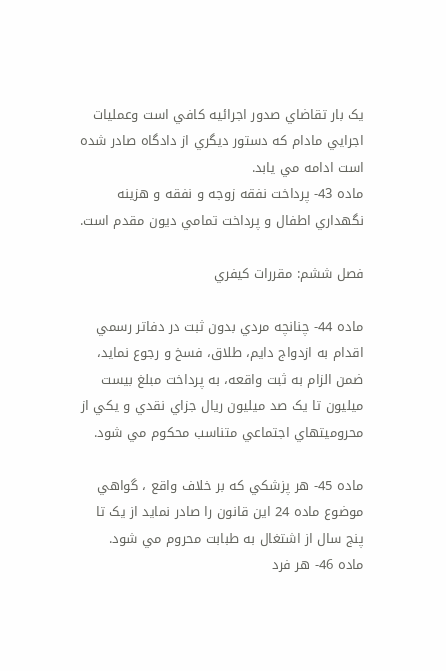يک بار تقاضاي صدور اجرائيه کافي است وعمليات اجرايي مادام که دستور ديگري از دادگاه صادر شده است ادامه مي يابد.
ماده 43- پرداخت نفقه زوجه و نفقه و هزينه نگهداري اطفال و پرداخت تمامي ديون مقدم است.

فصل ششم: مقررات کيفري

ماده 44- چنانچه مردي بدون ثبت در دفاتر رسمي اقدام به ازدواج دايم، طلاق، فسخ و رجوع نمايد، ضمن الزام به ثبت واقعه، به پرداخت مبلغ بيست ميليون تا يک صد ميليون ريال جزاي نقدي و يکي از محروميتهاي اجتماعي متناسب محکوم مي شود.

ماده 45- هر پزشکي که بر خلاف واقع ، گواهي موضوع ماده 24 اين قانون را صادر نمايد از يک تا پنج سال از اشتغال به طبابت محروم مي شود.
ماده 46- هر فرد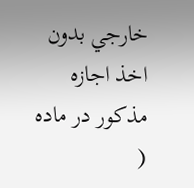خارجي بدون اخذ اجازه مذکور در ماده (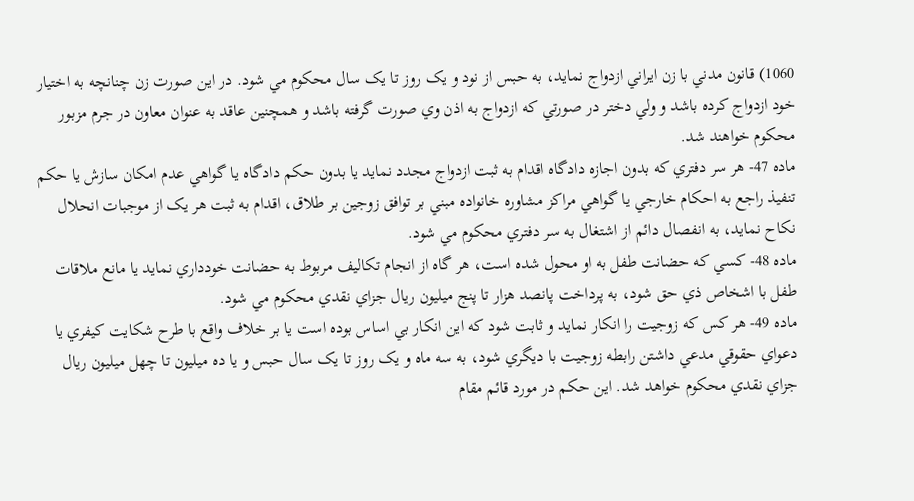1060) قانون مدني با زن ايراني ازدواج نمايد، به حبس از نود و يک روز تا يک سال محکوم مي شود. در اين صورت زن چنانچه به اختيار خود ازدواج کرده باشد و ولي دختر در صورتي که ازدواج به اذن وي صورت گرفته باشد و همچنين عاقد به عنوان معاون در جرم مزبور محکوم خواهند شد.
ماده 47- هر سر دفتري که بدون اجازه دادگاه اقدام به ثبت ازدواج مجدد نمايد يا بدون حکم دادگاه يا گواهي عدم امکان سازش يا حکم تنفيذ راجع به احکام خارجي يا گواهي مراکز مشاوره خانواده مبني بر توافق زوجين بر طلاق، اقدام به ثبت هر يک از موجبات انحلال نکاح نمايد، به انفصال دائم از اشتغال به سر دفتري محکوم مي شود.
ماده 48- کسي که حضانت طفل به او محول شده است، هر گاه از انجام تکاليف مربوط به حضانت خودداري نمايد يا مانع ملاقات طفل با اشخاص ذي حق شود، به پرداخت پانصد هزار تا پنج ميليون ريال جزاي نقدي محکوم مي شود.
ماده 49- هر کس که زوجيت را انکار نمايد و ثابت شود که اين انکار بي اساس بوده است يا بر خلاف واقع با طرح شکايت کيفري يا دعواي حقوقي مدعي داشتن رابطه زوجيت با ديگري شود، به سه ماه و يک روز تا يک سال حبس و يا ده ميليون تا چهل ميليون ريال جزاي نقدي محکوم خواهد شد. اين حکم در مورد قائم مقام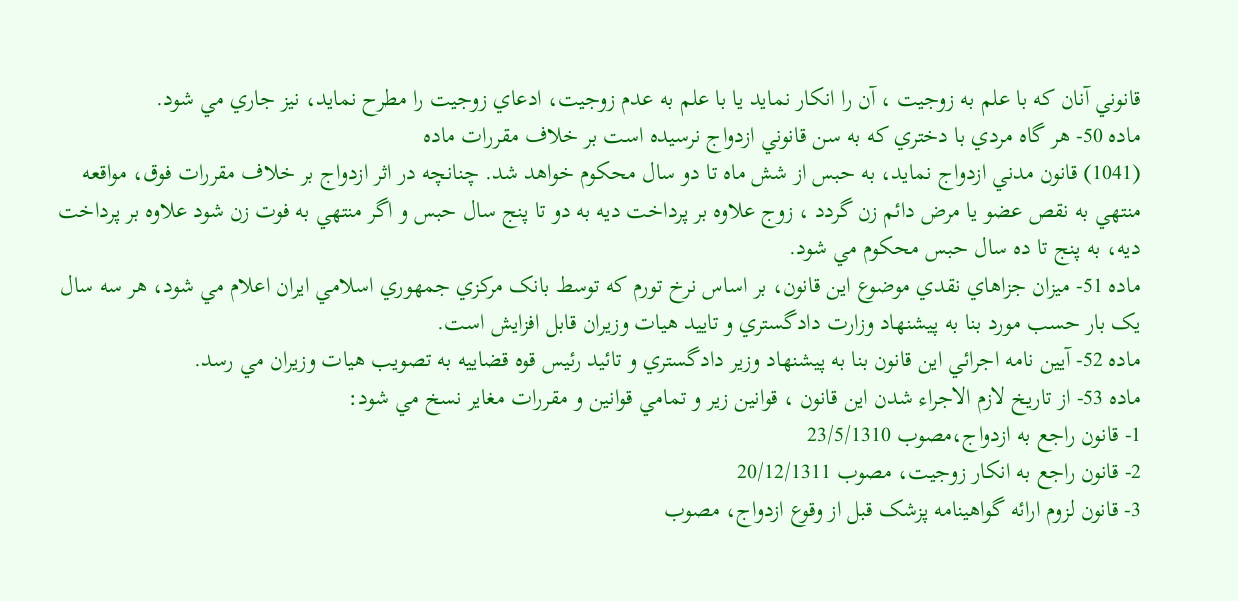قانوني آنان که با علم به زوجيت ، آن را انکار نمايد يا با علم به عدم زوجيت، ادعاي زوجيت را مطرح نمايد، نيز جاري مي شود.
ماده 50- هر گاه مردي با دختري که به سن قانوني ازدواج نرسيده است بر خلاف مقررات ماده
(1041) قانون مدني ازدواج نمايد، به حبس از شش ماه تا دو سال محکوم خواهد شد. چنانچه در اثر ازدواج بر خلاف مقررات فوق، مواقعه منتهي به نقص عضو يا مرض دائم زن گردد ، زوج علاوه بر پرداخت ديه به دو تا پنج سال حبس و اگر منتهي به فوت زن شود علاوه بر پرداخت ديه، به پنج تا ده سال حبس محکوم مي شود.
ماده 51- ميزان جزاهاي نقدي موضوع اين قانون، بر اساس نرخ تورم که توسط بانک مرکزي جمهوري اسلامي ايران اعلام مي شود، هر سه سال يک بار حسب مورد بنا به پيشنهاد وزارت دادگستري و تاييد هيات وزيران قابل افزايش است.
ماده 52- آيين نامه اجرائي اين قانون بنا به پيشنهاد وزير دادگستري و تائيد رئيس قوه قضاييه به تصويب هيات وزيران مي رسد.
ماده 53- از تاريخ لازم الاجراء شدن اين قانون ، قوانين زير و تمامي قوانين و مقررات مغاير نسخ مي شود:
1- قانون راجع به ازدواج،مصوب 23/5/1310
2- قانون راجع به انکار زوجيت، مصوب 20/12/1311
3- قانون لزوم ارائه گواهينامه پزشک قبل از وقوع ازدواج، مصوب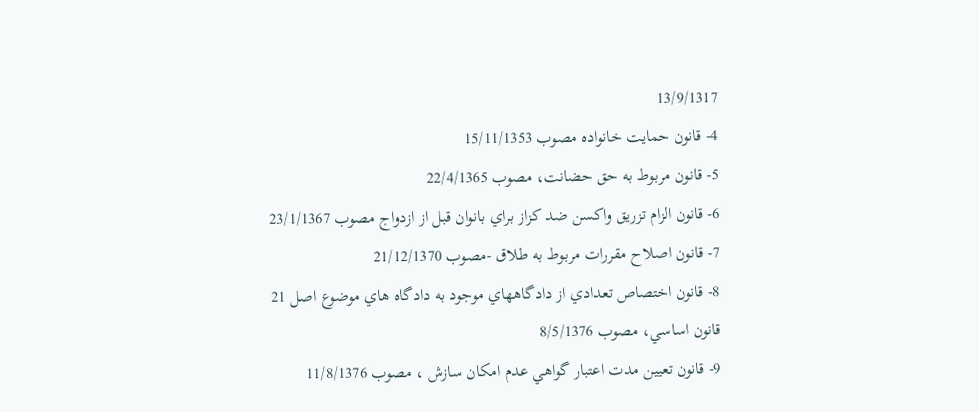13/9/1317
4- قانون حمايت خانواده مصوب 15/11/1353
5- قانون مربوط به حق حضانت، مصوب 22/4/1365
6- قانون الزام تزريق واکسن ضد کزاز براي بانوان قبل از ازدواج مصوب 23/1/1367
7- قانون اصلاح مقررات مربوط به طلاق -مصوب 21/12/1370
8- قانون اختصاص تعدادي از دادگاههاي موجود به دادگاه هاي موضوع اصل 21 قانون اساسي، مصوب 8/5/1376
9- قانون تعيين مدت اعتبار گواهي عدم امکان سازش ، مصوب 11/8/1376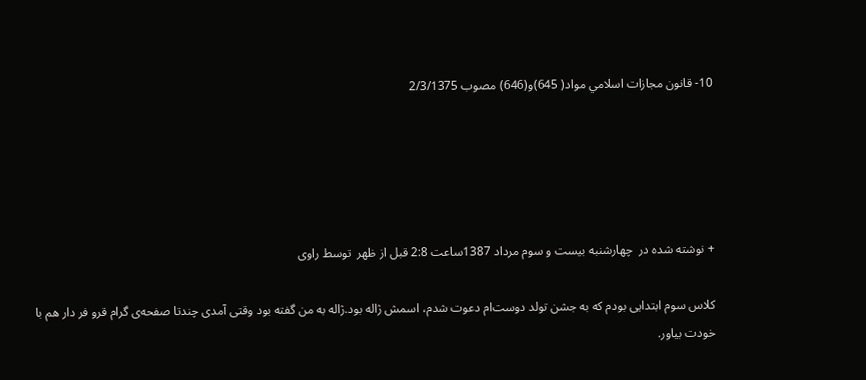10- قانون مجازات اسلامي مواد( 645)و(646) مصوب 2/3/1375





+ نوشته شده در  چهارشنبه بیست و سوم مرداد 1387ساعت 2:8 قبل از ظهر  توسط راوی

کلاس سوم ابتدایی بودم که به جشن تولد دوست‌ام دعوت شدم، اسمش ژاله بود.ژاله به من گفته بود وقتی آمدی چندتا صفحه‌ی گرام قرو فر دار هم با خودت بیاور.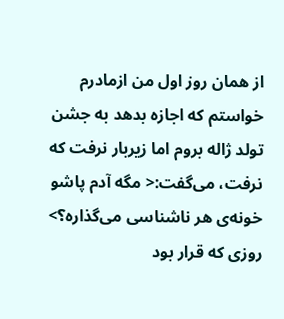از همان روز اول من ازمادرم خواستم که اجازه بدهد به جشن تولد ژاله بروم اما زیربار نرفت که نرفت، می‌گفت:< مگه آدم پاشو خونه‌ی هر ناشناسی می‌گذاره؟>
روزی که قرار بود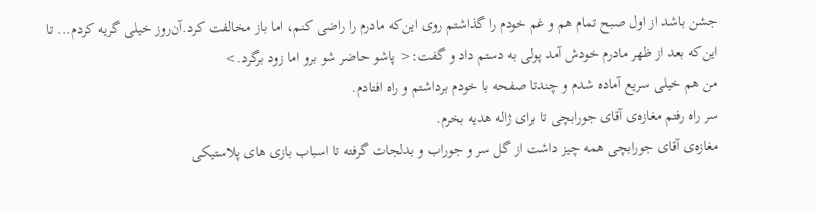جشن باشد از اول صبح تمام هم و غم خودم را گذاشتم روی این‌که مادرم را راضی کنم، اما باز مخالفت کرد.آن‌روز خیلی گریه کردم... تا این‌که بعد از ظهر مادرم خودش آمد پولی به دستم داد و گفت:< پاشو حاضر شو برو اما زود برگرد.>
من هم خیلی سریع آماده شدم و چندتا صفحه با خودم برداشتم و راه افتادم.
سر راه رفتم مغازه‌ی آقای جورابچی تا برای ژاله هدیه بخرم.
مغازه‌ی آقای جورابچی همه چیز داشت از گل سر و جوراب و بدلجات گرفته تا اسباب بازی های پلاستیکی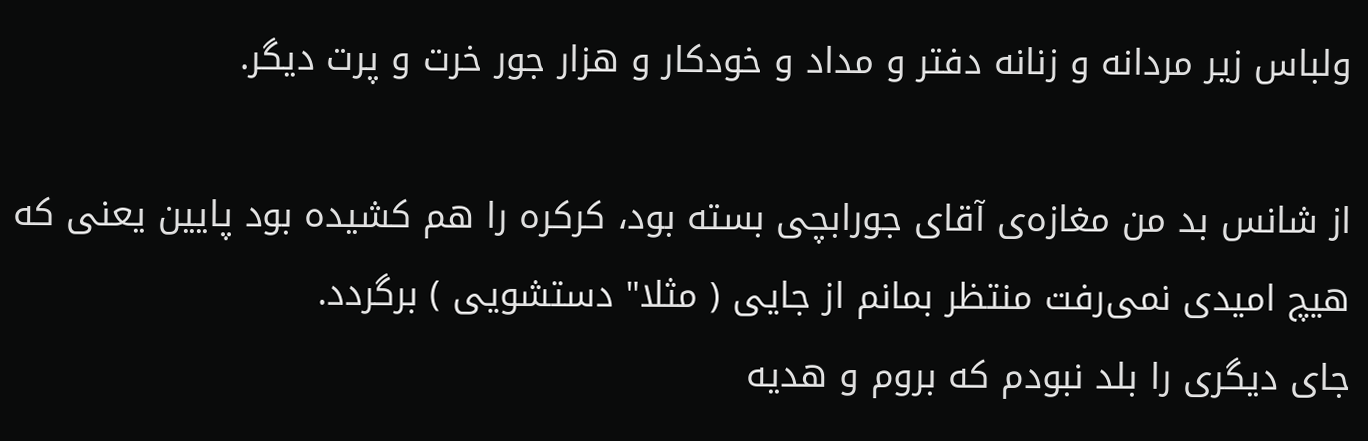ولباس زیر مردانه و زنانه دفتر و مداد و خودکار و هزار جور خرت و پرت دیگر.

از شانس بد من مغازه‌ی آقای جورابچی بسته بود، کرکره را هم کشیده بود پایین یعنی که هیچ امیدی نمی‌رفت منتظر بمانم از جایی ( مثلا" دستشویی ) برگردد.
جای دیگری را بلد نبودم که بروم و هدیه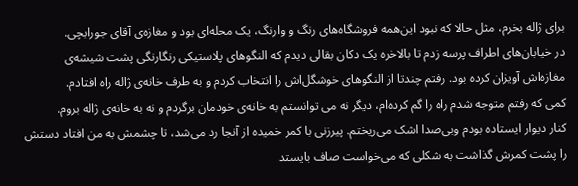برای ژاله بخرم، مثل حالا که نبود این‌همه فروشگاه‌های رنگ و وارنگ، یک محله‌ای بود و مغازه‌ی آقای جورابچی.
در خیابان‌های اطراف پرسه زدم تا بالاخره یک دکان بقالی دیدم که النگوهای پلاستیکی رنگارنگی پشت شیشه‌ی مغازه‌اش آویزان کرده بود. رفتم چندتا از النگوهای خوشگل‌اش را انتخاب کردم و به طرف خانه‌ی ژاله راه افتادم.
کمی که رفتم متوجه شدم راه را گم کرده‌ام، دیگر نه می توانستم به خانه‌ی خودمان برگردم و نه به خانه‌ی ژاله بروم.
کنار دیوار ایستاده بودم وبی‌صدا اشک می‌ریختم. پیرزنی با کمر خمیده از آنجا رد می‌شد، تا چشمش به من افتاد دستش را پشت کمرش گذاشت به شکلی که می‌خواست صاف بایستد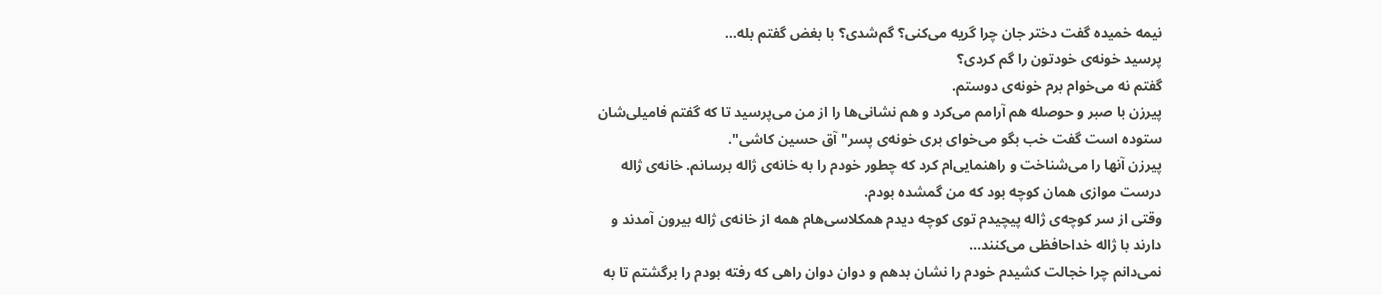نیمه خمیده گفت دختر جان چرا گریه می‌کنی؟ گم‌شدی؟ با بغض گفتم بله...
پرسید خونه‌ی خودتون را گم کردی؟
گفتم نه می‌خوام برم خونه‌ی دوستم.
پیرزن با صبر و حوصله هم آرامم می‌کرد و هم نشانی‌ها را از من می‌پرسید تا که گفتم فامیلی‌شان ستوده است گفت خب بگو می‌خوای بری خونه‌ی پسر" آق حسین کاشی".
پیرزن آنها را می‌شناخت و راهنمایی‌ام کرد که چطور خودم را به خانه‌ی ژاله برسانم. خانه‌ی ژاله درست موازی همان کوچه بود که من گمشده بودم.
وقتی از سر کوچه‌ی ژاله پیچیدم توی کوچه دیدم همکلاسی‌هام همه از خانه‌ی ژاله بیرون آمدند و دارند با ژاله خداحافظی می‌کنند...
نمی‌دانم چرا خجالت کشیدم خودم را نشان بدهم و دوان دوان راهی که رفته بودم را برگشتم تا به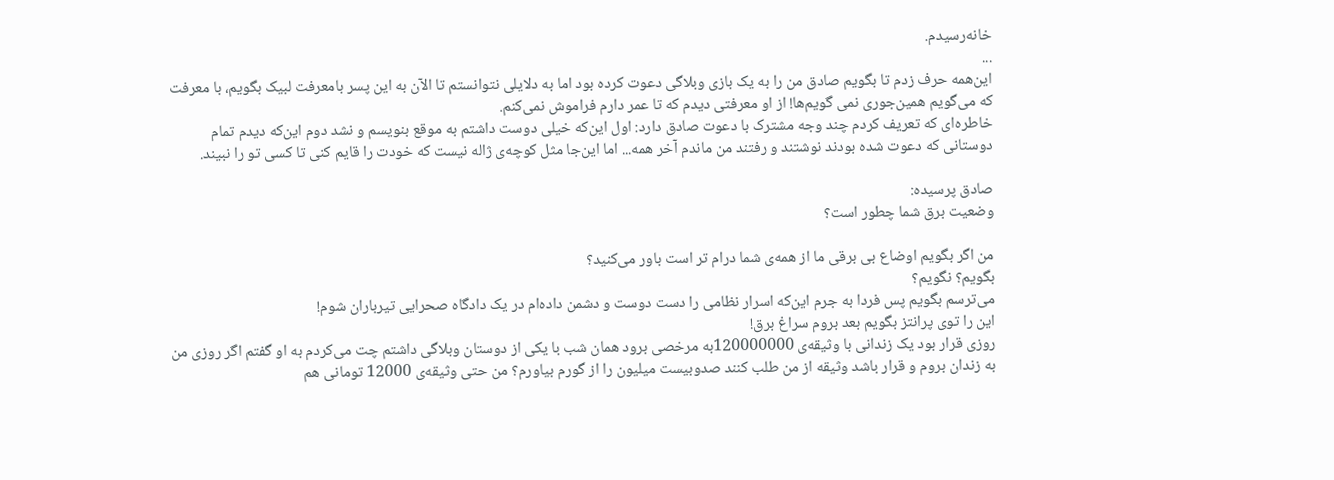خانه‌رسیدم.
...
این‌همه حرف زدم تا بگویم صادق من را به یک بازی وبلاگی دعوت کرده بود اما به دلایلی نتوانستم تا الآن به این پسر بامعرفت لبیک بگویم، با معرفت که می‌گویم همین‌جوری نمی گویم‌ها! از او معرفتی دیدم که تا عمر دارم فراموش نمی‌کنم.
خاطره‌ای که تعریف کردم چند وجه مشترک با دعوت صادق دارد: اول این‌که خیلی دوست داشتم به موقع بنویسم و نشد دوم این‌که دیدم تمام دوستانی که دعوت شده بودند نوشتند و رفتند من ماندم آخر همه... اما این‌جا مثل کوچه‌ی ژاله نیست که خودت را قایم کنی تا کسی تو را نبیند.

صادق پرسیده:
وضعیت برق شما چطور است؟

من اگر بگویم اوضاع بی برقی ما از همه‌ی شما درام تر است باور می‌کنید؟
بگویم؟ نگویم؟
می‌ترسم بگویم پس فردا به جرم این‌که اسرار نظامی را دست دوست و دشمن داده‌ام در یک دادگاه صحرایی تیرباران شوم!
این را توی پرانتز بگویم بعد بروم سراغ برق!
روزی قرار بود یک زندانی با وثیقه‌ی 120000000به مرخصی برود همان شب با یکی از دوستان وبلاگی داشتم چت می‌کردم به او گفتم اگر روزی من به زندان بروم و قرار باشد وثیقه از من طلب کنند صدوبیست میلیون را از گورم بیاورم؟ من حتی وثیقه‌ی 12000 تومانی هم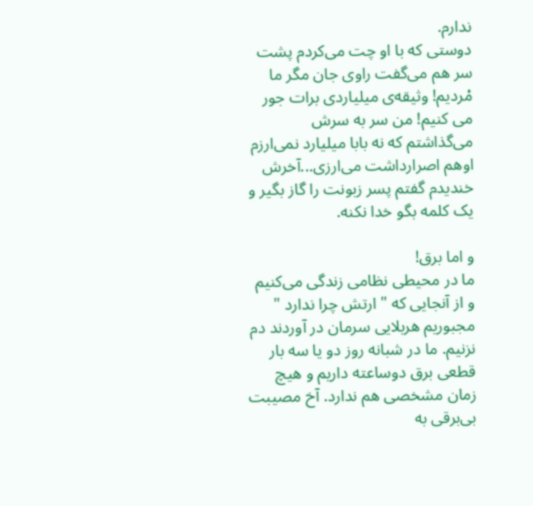ندارم.
دوستی که با او چت می‌کردم پشت سر هم می‌گفت راوی جان مگر ما مْردیم! وثیقه‌ی میلیاردی برات جور می کنیم! من سر به سرش می‌گذاشتم که نه‌ بابا میلیارد نمی‌ارزم اوهم اصرارداشت می‌ارزی...آخرش خندیدم گفتم پسر زبونت را گاز بگیر و یک کلمه بگو خدا نکنه.

و اما برق!
ما در محیطی نظامی زندگی می‌کنیم و از آنجایی که " ارتش چرا ندارد " مجبوریم هربلایی سرمان در آوردند دم نزنیم. ما در شبانه روز دو یا سه بار قطعی برق دوساعته داریم و هیچ زمان مشخصی هم ندارد. آخ مصیبت بی‌برقی به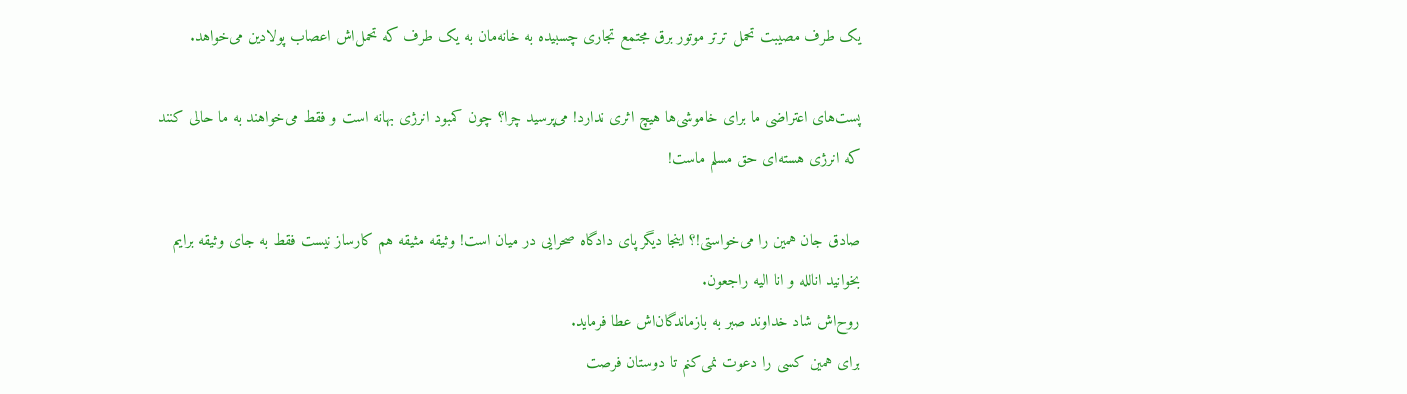یک طرف مصیبت تحمل ترتر موتور برق مجتمع تجاری چسبیده به خانه‌مان به یک طرف که تحمل‌اش اعصاب پولادین می‌خواهد.

پست‌های اعتراضی ما برای خاموشی‌ها هیچ اثری ندارد! می‌پرسید چرا؟ چون کمبود انرژی بهانه است و فقط می‌خواهند به ما حالی کنند که انرژی هسته‌ای حق مسلم ماست!

صادق جان همین را می‌خواستی!؟ اینجا دیگر پای دادگاه صحرایی در میان است! وثیقه مثیقه هم کارساز نیست فقط به جای وثیقه برایم بخوانید انالله و انا الیه راجعون.
روح‌اش شاد خداوند صبر به بازماندگان‌اش عطا فرماید.
برای همین کسی را دعوت نمی‌کنم تا دوستان فرصت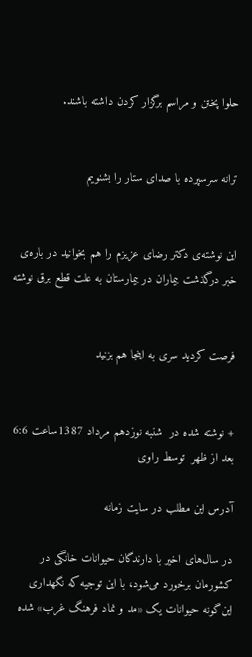حلوا پختن و مراسم برگزار کردن داشته باشند.


ترانه سرسپرده با صدای ستار را بشنویم


این نوشته‌ی دکتر رضای عزیزم را هم بخوانید در باره‌ی خبر درگذشت بیماران در بیمارستان به علت قطع برق نوشته


فرصت کردید سری به اینجا هم بزنید


+ نوشته شده در  شنبه نوزدهم مرداد 1387ساعت 6:6 بعد از ظهر  توسط راوی

آدرس این مطلب در سایت زمانه

در سال‌های اخیر با دارندگان حیوانات خانگی در کشورمان برخورد می‌شود، با این توجیه که نگهداری این‌گونه حیوانات یک «مد و نماد فرهنگ غرب» شده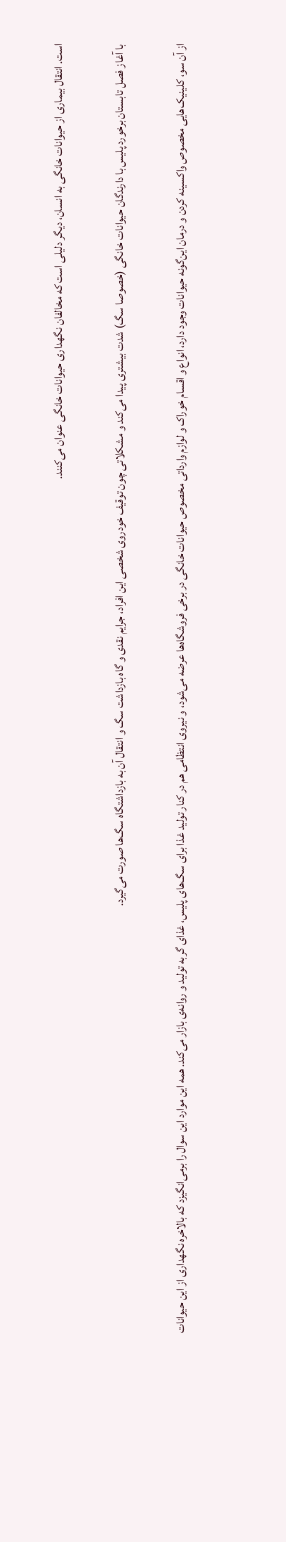است. انتقال بیماری از حیوانات خانگی به انسان، دیگر دلیلی است که مخالفان نگهداری حیوانات خانگی عنوان می‌کنند.

با آغاز فصل تابستان برخورد پلیس با دارندگان حیوانات خانگی (خصوصا سگ) شدت بیشتری پیدا می‌کند و مشکلاتی چون توقیف خودروی شخصی این افراد، جرایم نقدی و گاه بازداشت سگ و انتقال آن به بازداشتگاه سگ‌ها صورت می‌گیرد.

از آن سو، کلینیک‌هایی مخصوص واکسینه کردن و درمان این‌گونه حیوانات وجود دارد، انواع و اقسام خوراک و لوازم وارداتی مخصوص حیوانات خانگی در برخی فروشگاه‌ها عرضه می‌شود، و نیروی انتظامی هم در کنار تولید غذا برای سگ‌های پلیس، غذای گربه تولید و روانه‌ی بازار می‌کند. همه این موارد این سوال را برمی‌انگیزد که بالاخره نگهداری از این حیوانات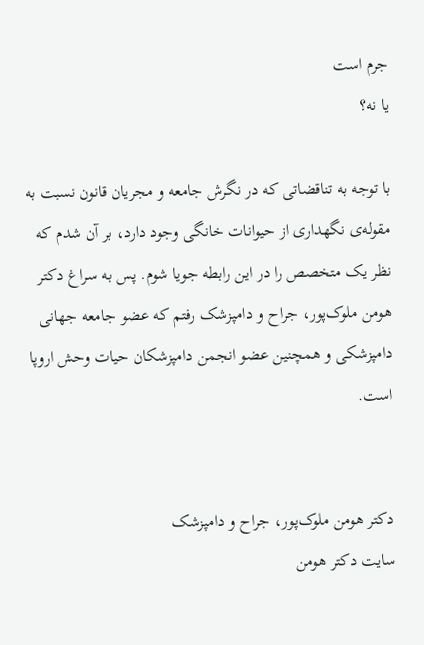جرم است
یا نه؟

با توجه به تناقضاتی که در نگرش جامعه و مجریان قانون نسبت به مقوله‌ی نگهداری از حیوانات خانگی وجود دارد، بر آن شدم که نظر یک متخصص را در این رابطه جویا شوم. پس به سراغ دکتر هومن ملوک‌پور، جراح و دامپزشک رفتم که عضو جامعه جهانی دامپزشکی و همچنین عضو انجمن دامپزشکان حیات وحش اروپا است.


دکتر هومن ملوک‌پور، جراح و دامپزشک
سایت دکتر هومن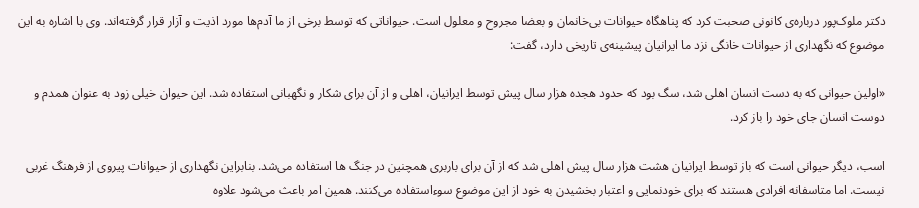دکتر ملوک‌پور درباره‌ی کانونی صحبت کرد که پناهگاه حیوانات بی‌خانمان و بعضا مجروح و معلول است. حیواناتی که توسط برخی از ما آدم‌ها مورد اذیت و آزار قرار گرفته‌اند. وی با اشاره به این موضوع که نگهداری از حیوانات خانگی نزد ما ایرانیان پیشینه‌ی تاریخی دارد، گفت:

«اولین حیوانی که به دست انسان اهلی شد، سگ بود که‌ حدود هجده هزار سال پیش توسط ایرانیان، اهلی و از آن برای شکار و نگهبانی استفاده شد. این حیوان خیلی زود به عنوان همدم و دوست انسان جای خود را باز کرد.

اسب، دیگر حیوانی است که باز توسط ایرانیان هشت هزار سال پیش اهلی شد که از آن برای باربری همچنین در جنگ ها استفاده می‌شد. بنابراین نگهداری از حیوانات پیروی از فرهنگ غربی نیست. اما متاسفانه افرادی هستند که برای خودنمایی و اعتبار بخشیدن به خود از این موضوع سوء‌استفاده می‌کنند. همین امر باعث می‌شود علاوه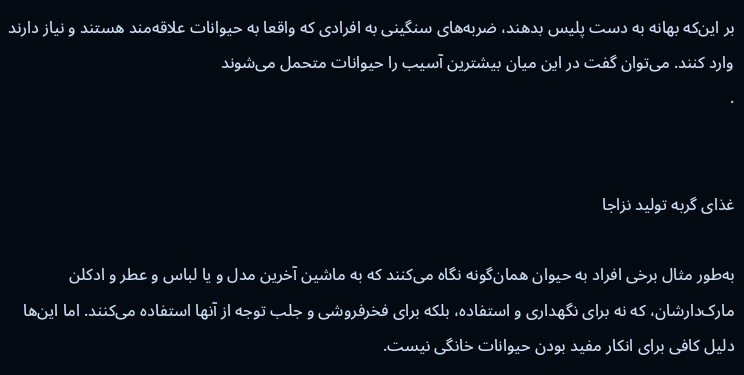بر این‌که بهانه به دست پلیس بدهند، ضربه‌های سنگینی به افرادی که واقعا به حیوانات علاقه‌مند هستند و نیاز دارند وارد کنند. می‌توان گفت در این میان بیشترین آسیب را حیوانات متحمل می‌شوند
.


غذای گربه تولید نزاجا

به‌طور مثال برخی افراد به حیوان همان‌گونه نگاه می‌کنند که به ماشین آخرین مدل و یا لباس و عطر و ادکلن مارک‌دارشان، که نه برای نگهداری و استفاده، بلکه برای فخرفروشی و جلب توجه از آنها استفاده می‌کنند. اما این‌ها دلیل کافی برای انکار مفید بودن حیوانات خانگی نیست.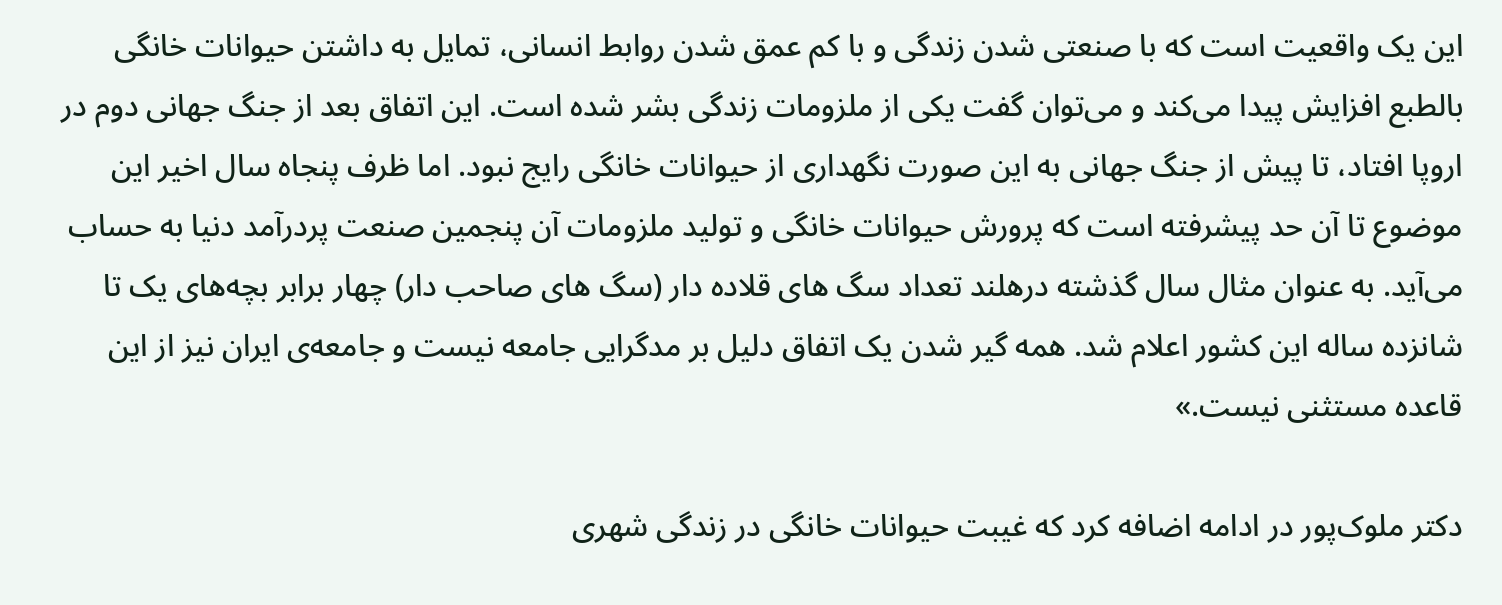این یک واقعیت است که با صنعتی شدن زندگی و با کم عمق شدن روابط انسانی، تمایل به داشتن حیوانات خانگی بالطبع افزایش پیدا می‌کند و می‌توان گفت یکی از ملزومات زندگی بشر شده است. این اتفاق بعد از جنگ جهانی دوم در اروپا افتاد، تا پیش از جنگ جهانی به این صورت نگهداری از حیوانات خانگی رایج نبود. اما ظرف پنجاه سال اخیر این موضوع تا آن حد پیشرفته است که پرورش حیوانات خانگی و تولید ملزومات آن پنجمین صنعت پردرآمد دنیا به حساب می‌آید. به عنوان مثال سال گذشته درهلند تعداد سگ های قلاده دار (سگ های صاحب دار) چهار برابر بچه‌های یک تا شانزده ساله این کشور اعلام شد. همه گیر شدن یک اتفاق دلیل بر مدگرایی جامعه نیست و جامعه‌ی ایران نیز از این قاعده مستثنی نیست.»

دکتر ملوک‌پور در ادامه اضافه کرد که غیبت حیوانات خانگی در زندگی شهری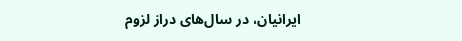ایرانیان، در سال‌های دراز لزوم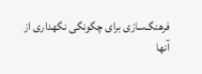فرهنگ‌سازی برای چگونگی نگهداری از آنها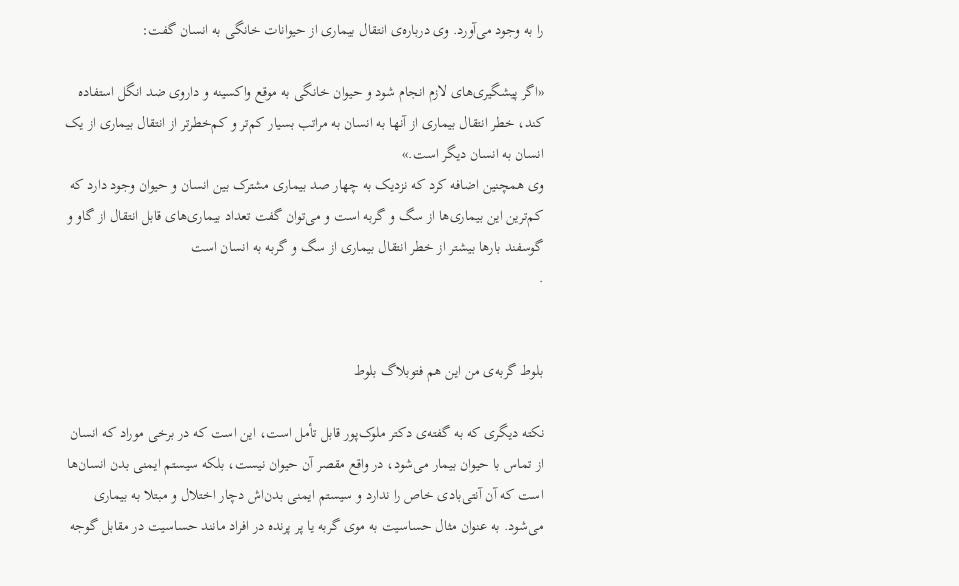را به وجود می‌آورد. وی درباره‌ی انتقال بیماری از حیوانات خانگی به انسان گفت:

«اگر پیشگیری‌های لازم انجام شود و حیوان خانگی به موقع واکسینه و داروی ضد انگل استفاده کند، خطر انتقال بیماری از آنها به انسان به مراتب بسیار کم‌تر و کم‌خطرتر از انتقال بیماری از یک انسان به انسان دیگر است.»
وی همچنین اضافه کرد که نزدیک به چهار صد بیماری مشترک بین انسان و حیوان وجود دارد که کم‌ترین این بیماری‌ها از سگ و گربه است و می‌توان گفت تعداد بیماری‌های قابل انتقال از گاو و گوسفند بارها بیشتر از خطر انتقال بیماری از سگ و گربه به انسان است
.


بلوط گربه‌ی من این هم فتوبلاگ بلوط

نکته دیگری که به گفته‌ی دکتر ملوک‌پور قابل تأمل است، این است که در برخی موراد که انسان از تماس با حیوان بیمار می‌شود، در واقع مقصر آن حیوان نیست، بلکه سیستم ایمنی بدن انسان‌ها است که آن آنتی‌بادی خاص را ندارد و سیستم ایمنی بدن‌اش دچار اختلال و مبتلا به بیماری می‌شود. به عنوان مثال حساسیت به موی گربه یا پر پرنده در افراد مانند حساسیت در مقابل گوجه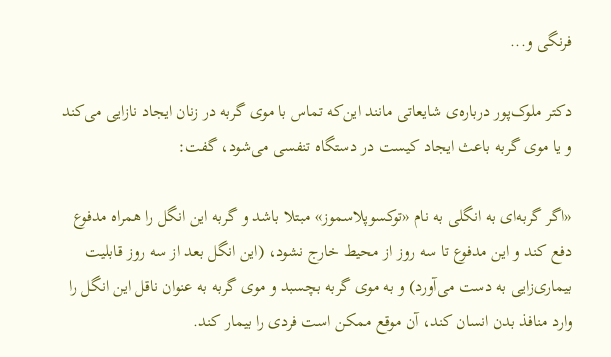فرنگی و...

دکتر ملوک‌پور درباره‌ی شایعاتی مانند این‌که تماس با موی گربه در زنان ایجاد نازایی می‌کند و یا موی گربه باعث ایجاد کیست در دستگاه تنفسی می‌شود، گفت:

«اگر گربه‌ای به انگلی به نام «توکسوپلاسموز» مبتلا باشد و گربه این انگل را همراه مدفوع دفع کند و این مدفوع تا سه روز از محیط خارج نشود، (این انگل بعد از سه روز قابلیت بیماری‌زایی به دست می‌آورد) و به موی گربه بچسبد و موی گربه به عنوان ناقل این انگل را وارد منافذ بدن انسان کند، آن موقع ممکن است فردی را بیمار کند.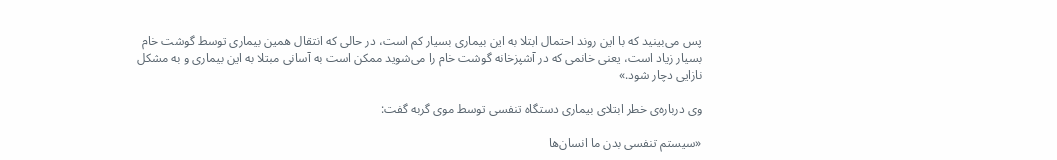پس می‌بینید که با این روند احتمال ابتلا به این بیماری بسیار کم است، در حالی که انتقال همین بیماری توسط گوشت خام بسیار زیاد است، یعنی خانمی که در آشپزخانه گوشت خام را می‌شوید ممکن است به آسانی مبتلا به این بیماری و به مشکل نازایی دچار شود.»

وی درباره‌ی خطر ابتلای بیماری دستگاه تنفسی توسط موی گربه گفت:

«سیستم تنفسی بدن ما انسان‌ها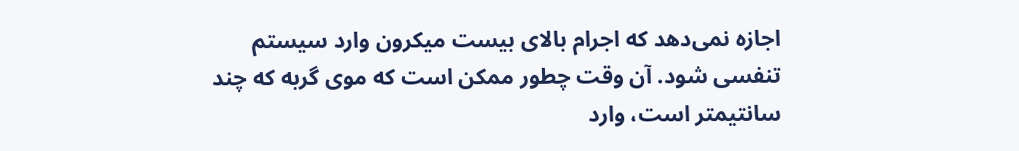اجازه نمی‌دهد که اجرام بالای بیست میکرون وارد سیستم تنفسی شود. آن‌ وقت چطور ممکن است که موی گربه که چند سانتیمتر است، وارد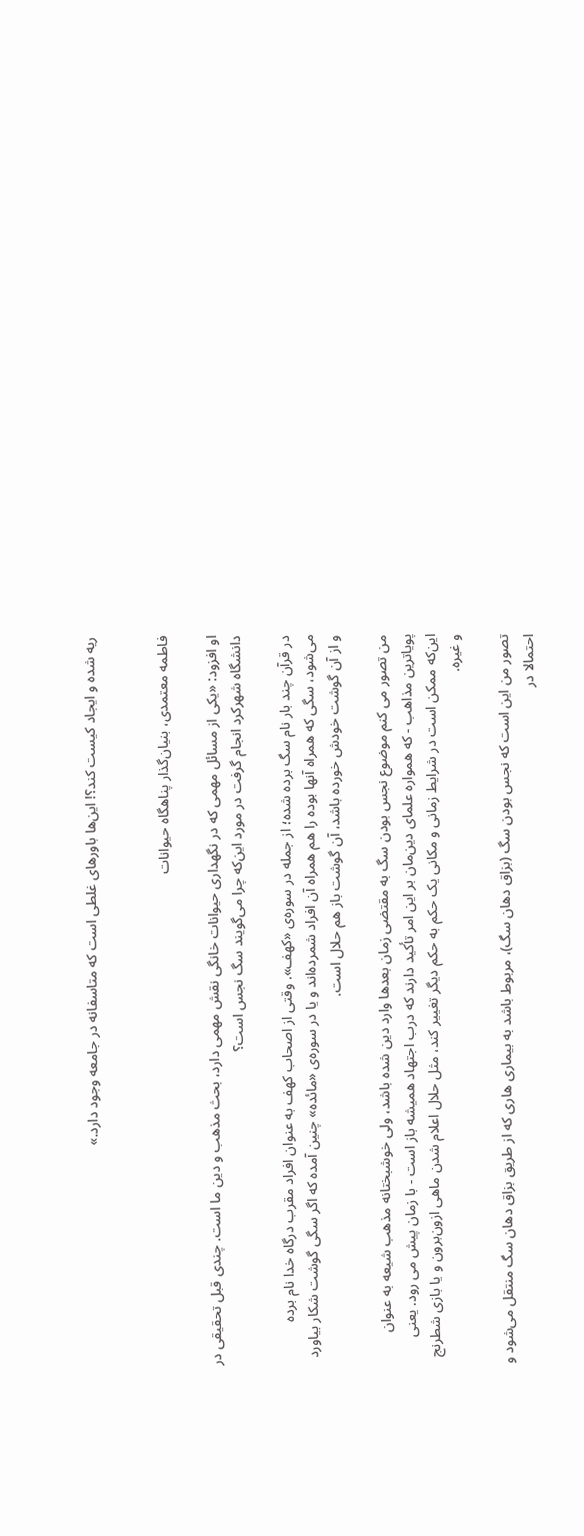ریه شده و ایجاد کیست کند؟! این‌ها باورهای غلطی است که متاسفانه در جامعه وجود دارد.»


فاطمه معتمدی، بنیان‌گذار پناهگاه حیوانات

او افزود: «یکی از مسائل مهمی که در نگهداری حیوانات خانگی نقش مهمی دارد، بحث مذهب و دین ما است. چندی قبل تحقیقی در دانشگاه شهرکرد انجام گرفت در مورد این‌که چرا می‌گویند سگ نجس است؟

در قرآن چند بار نام سگ برده شده؛ از جمله در سوره‌ی «کهف». وقتی از اصحاب کهف به عنوان افراد مقرب درگاه خدا نام برده می‌شود، سگی که همراه آنها بوده را هم همراه آن افراد شمرده‌اند و یا در سوره‌ی «مائده» چنین آمده که اگر سگی گوشت شکار بیاورد و از آن گوشت خودش خورده باشد، آن گوشت باز هم حلال است.

من تصور می کنم موضوع نجس بودن سگ به مقتضی زمان بعدها وارد دین شده باشد، ولی خوشبختانه مذهب شیعه به عنوان پویاترین مذاهب - که همواره علمای دین‌مان بر این امر تأکید دارند که درب اجتهاد همیشه باز است - با زمان پیش می رود. یعنی این‌که ممکن است در شرایط زمانی و مکانی یک حکم به حکم دیگر تغییر کند، مثل حلال اعلام شدن ماهی ازون‌برون و یا بازی شطرنج و غیره.

تصور من این است که نجس بودن سگ (بزاق دهان سگ)، مربوط باشد به بیماری هاری که از طریق بزاق دهان سگ منتقل می‌‌شود و احتمالا در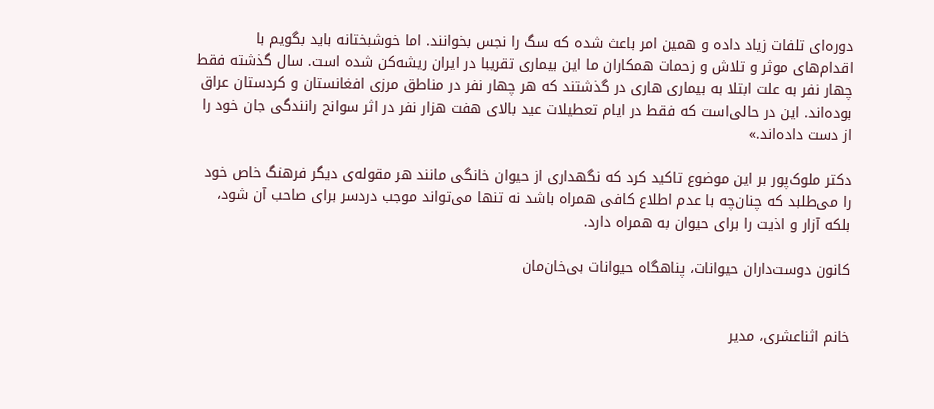دوره‌ای تلفات زیاد داده و همین امر باعث شده که سگ را نجس بخوانند. اما خوشبختانه باید بگویم با اقدام‌های موثر و تلاش و زحمات همکاران ما این بیماری تقریبا در ایران ریشه‌کن شده است. سال گذشته فقط چهار نفر به علت ابتلا به بیماری هاری در گذشتند که هر چهار نفر در مناطق مرزی افغانستان و کردستان عراق بوده‌اند. این در حالی‌است که فقط در ایام تعطیلات عید بالای هفت هزار نفر در اثر سوانح رانندگی جان خود را از دست داده‌اند.»

دکتر ملوک‌پور بر این موضوع تاکید کرد که نگهداری از حیوان خانگی مانند هر مقوله‌ی دیگر فرهنگ خاص خود را می‌طلبد که چنان‌چه با عدم اطلاع کافی همراه باشد نه تنها می‌تواند موجب دردسر برای صاحب آن شود، بلکه آزار و اذیت را برای حیوان به همراه دارد.

کانون دوست‌داران حیوانات، پناهگاه حیوانات بی‌خان‌مان


خانم اثناعشری، مدیر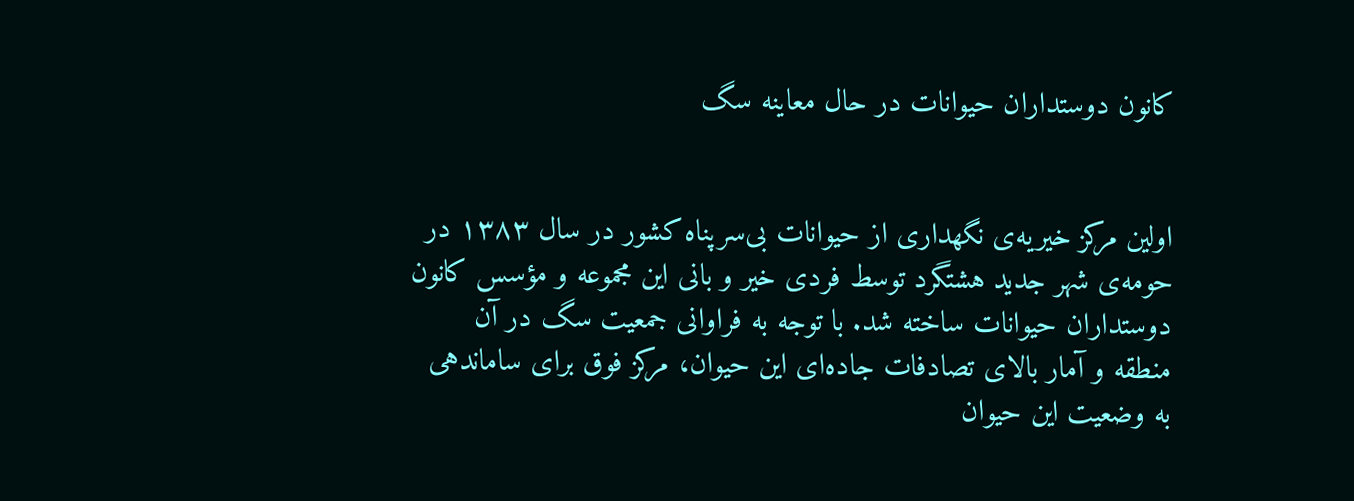کانون دوستداران حیوانات در حال معاینه سگ


اولین مرکز خیریه‌ی نگهداری از حیوانات بی‌سرپناه کشور در سال ۱۳۸۳ در حومه‌ی شهر جدید هشتگرد توسط فردی خیر و بانی این مجموعه و مؤسس کانون دوستداران حیوانات ساخته شد. با توجه به فراوانی جمعیت سگ در آن منطقه و آمار بالای تصادفات جاده‌ای این حیوان، مرکز فوق برای ساماندهی به وضعیت این حیوان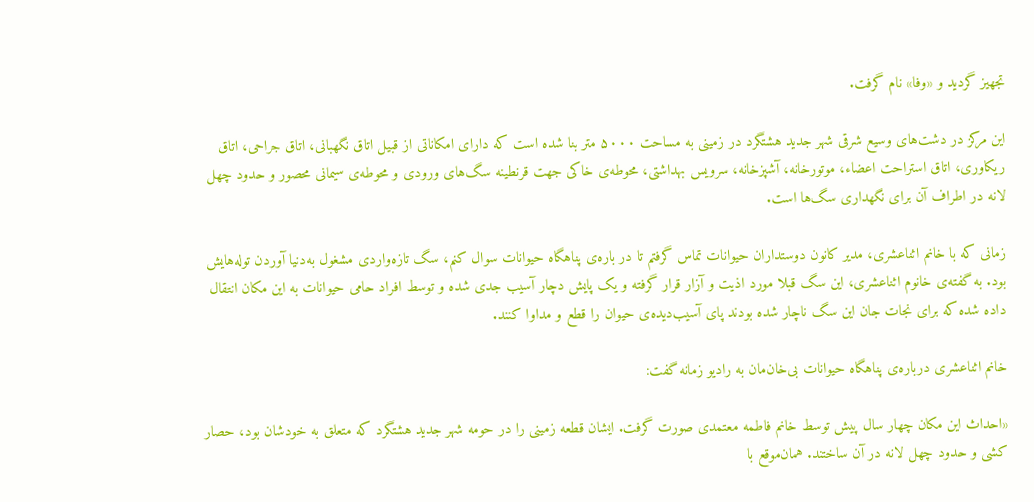تجهیز گردید و «وفا» نام گرفت.

این مرکز در دشت‌های وسیع شرقی شهر جدید هشتگرد در زمینی به مساحت ۵۰۰۰ متر بنا شده است که دارای امکاناتی از قبیل اتاق نگهبانی، اتاق جراحی، اتاق ریکاوری، اتاق استراحت اعضاء، موتورخانه، آشپزخانه، سرویس بهداشتی، محوطه‌ی خاکی جهت قرنطینه سگ‌های ورودی و محوطه‌ی سیمانی محصور و حدود چهل لانه در اطراف آن برای نگهداری سگ‌ها است.

زمانی که با خانم اثناعشری، مدیر کانون دوستداران حیوانات تماس گرفتم تا در باره‌ی پناهگاه حیوانات سوال کنم، سگ تازه‌واردی مشغول به‌دنیا آوردن توله‌هایش بود. به گفته‌ی خانوم اثناعشری، این سگ قبلا مورد اذیت و آزار قرار گرفته و یک پایش دچار آسیب جدی شده و توسط افراد حامی حیوانات به این مکان انتقال داده شده که برای نجات جان این سگ ناچار شده بودند پای آسیب‌دیده‌ی حیوان را قطع و مداوا کنند.

خانم اثناعشری درباره‌ی پناهگاه حیوانات بی‌خان‌مان به رادیو زمانه گفت:

«احداث این مکان چهار سال پیش توسط خانم فاطمه معتمدی صورت گرفت. ایشان قطعه زمینی را در حومه شهر جدید هشتگرد که متعلق به خودشان بود، حصار کشی و حدود چهل لانه در آن ساختند. همان‌موقع با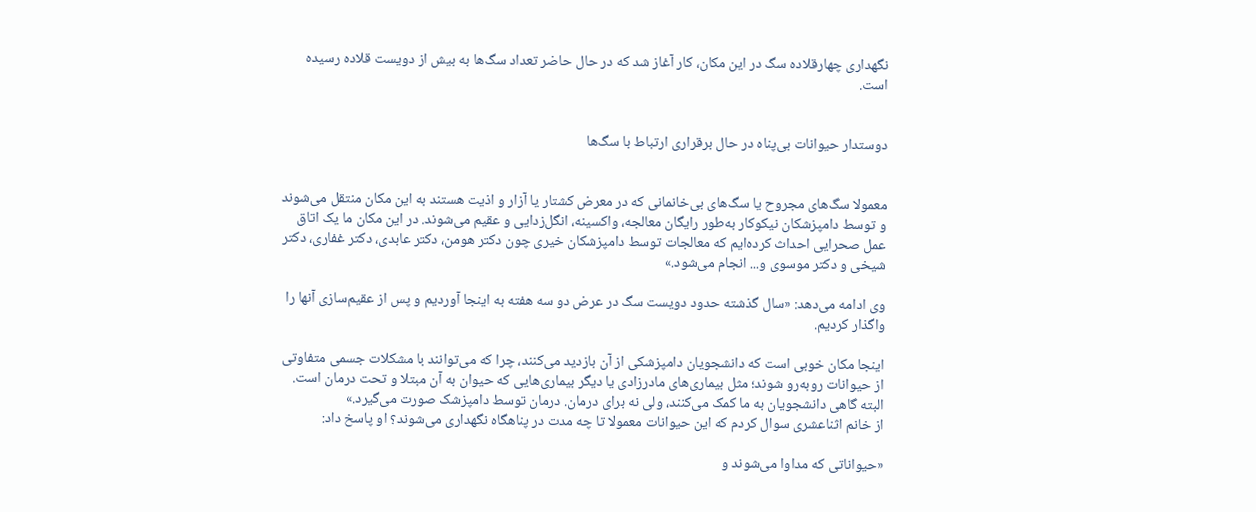نگهداری چهارقلاده سگ در این مکان، کار آغاز شد که در حال حاضر تعداد سگ‌ها به بیش از دویست قلاده رسیده است.


دوستدار حیوانات بی‌پناه در حال برقراری ارتباط با سگ‌ها


معمولا سگ‌های مجروح یا سگ‌های بی‌خانمانی که در معرض کشتار یا آزار و اذیت هستند به این مکان منتقل می‌شوند و توسط دامپزشکان نیکوکار به‌طور رایگان معالجه، واکسینه، انگل‌زدایی و عقیم می‌شوند. در این مکان ما یک اتاق عمل صحرایی احداث کرده‌ایم که معالجات توسط دامپزشکان خیری چون دکتر هومن، دکتر عابدی، دکتر غفاری، دکتر شیخی و دکتر موسوی و... انجام می‌شود.»

وی ادامه می‌دهد: «سال گذشته حدود دویست سگ در عرض دو سه هفته به اینجا آوردیم و پس از عقیم‌سازی آنها را واگذار کردیم.

اینجا مکان خوبی است که دانشجویان دامپزشکی از آن بازدید می‌کنند، چرا که می‌توانند با مشکلات جسمی متفاوتی از حیوانات روبه‌رو شوند؛ مثل بیماری‌های مادرزادی یا دیگر بیماری‌هایی که حیوان به آن مبتلا و تحت درمان است. البته گاهی دانشجویان به ما کمک می‌کنند، ولی نه برای درمان. درمان توسط دامپزشک صورت می‌گیرد.»
از خانم اثناعشری سوال کردم که این حیوانات معمولا تا چه مدت در پناهگاه نگهداری می‌شوند؟ او پاسخ داد:

«حیواناتی که مداوا می‌شوند و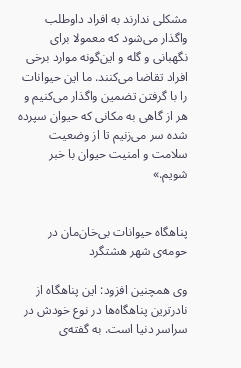مشکلی ندارند به افراد داوطلب واگذار می‌شود که معمولا برای نگهبانی و گله و این‌گونه موارد برخی افراد تقاضا می‌کنند. ما این حیوانات را با گرفتن تضمین واگذار می‌کنیم و هر از گاهی به مکانی که حیوان سپرده شده سر می‌زنیم تا از وضعیت سلامت و امنیت حیوان با خبر شویم.»


پناهگاه حیوانات بی‌خان‌مان در حومه‌ی شهر هشتگرد

وی همچنین افزود: این پناهگاه از نادرترین پناهگاه‌ها در نوع خودش در سراسر دنیا است. به گفته‌ی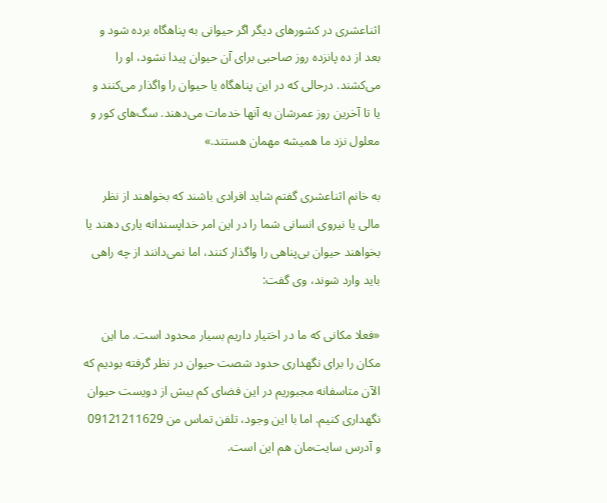اثناعشری در کشورهای دیگر اگر حیوانی به پناهگاه برده شود و بعد از ده پانزده روز صاحبی برای آن حیوان پیدا نشود، او را می‌کشند. درحالی که در این پناهگاه یا حیوان را واگذار می‌کنند و یا تا آخرین روز عمرشان به آنها خدمات می‌دهند. سگ‌های کور و معلول نزد ما همیشه مهمان هستند.»

به خانم اثناعشری گفتم شاید افرادی باشند که بخواهند از نظر مالی یا نیروی انسانی شما را در این امر خداپسندانه یاری دهند یا بخواهند حیوان بی‌پناهی را واگذار کنند، اما نمی‌دانند از چه راهی باید وارد شوند، وی گفت:

«فعلا مکانی که ما در اختیار داریم بسیار محدود است. ما این مکان را برای نگهداری حدود شصت حیوان در نظر گرفته بودیم که الآن متاسفانه مجبوریم در این فضای کم بیش از دویست حیوان نگهداری کنیم. اما با این وجود، تلفن تماس من 09121211629 و آدرس سایت‌مان هم این است.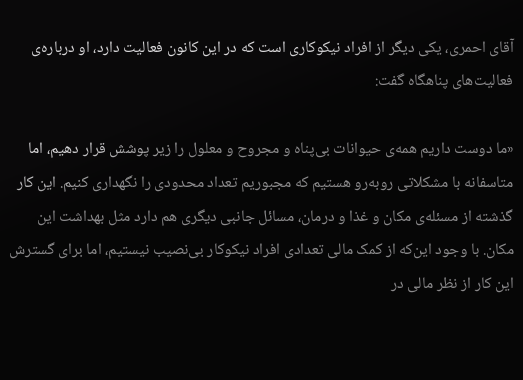آقای احمری، یکی دیگر از افراد نیکو‌کاری است که در این کانون فعالیت دارد، او درباره‌ی فعالیت‌های پناهگاه گفت:

«ما دوست داریم همه‌ی حیوانات بی‌پناه و مجروح و معلول را زیر پوشش قرار دهیم، اما متاسفانه با مشکلاتی روبه‌رو هستیم که مجبوریم تعداد محدودی را نگهداری کنیم. این کار گذشته از مسئله‌ی مکان و غذا و درمان، مسائل جانبی دیگری هم دارد مثل بهداشت این مکان. با وجود این‌که از کمک مالی تعدادی افراد نیکوکار بی‌نصیب نیستیم، اما برای گسترش این کار از نظر مالی در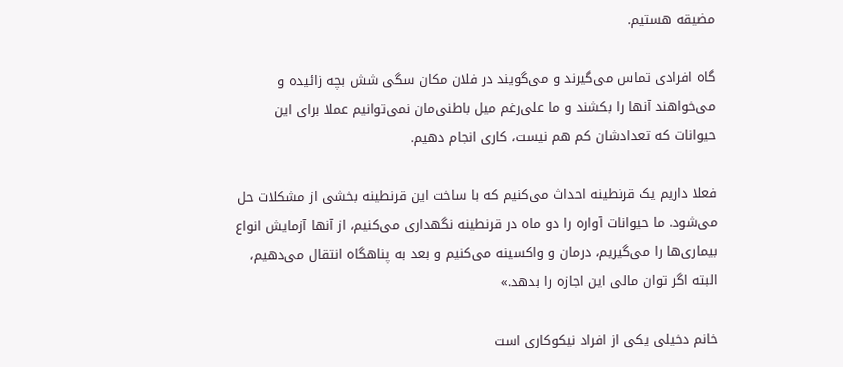مضیقه هستیم.

گاه افرادی تماس می‌گیرند و می‌گویند در فلان مکان سگی شش بچه زائیده و می‌خواهند آنها را بکشند و ما علی‌رغم میل باطنی‌مان نمی‌توانیم عملا برای این حیوانات که تعدادشان کم هم نیست، کاری انجام دهیم.

فعلا داریم یک قرنطینه احداث می‌کنیم که با ساخت این قرنطینه بخشی از مشکلات حل می‌شود. ما حیوانات آواره را دو ماه در قرنطینه نگهداری می‌کنیم، از آنها آزمایش انواع بیماری‌ها را می‌گیریم، درمان و واکسینه می‌کنیم و بعد به پناهگاه انتقال می‌دهیم، البته اگر توان مالی این اجازه را بدهد.»

خانم دخیلی یکی از افراد نیکوکاری است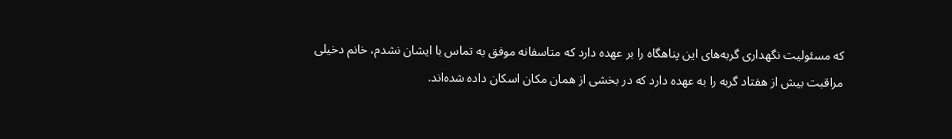که مسئولیت نگهداری گربه‌های این پناهگاه را بر عهده دارد که متاسفانه موفق به تماس با ایشان نشدم، خانم دخیلی مراقبت بیش از هفتاد گربه را به عهده دارد که در بخشی از همان مکان اسکان داده شده‌اند.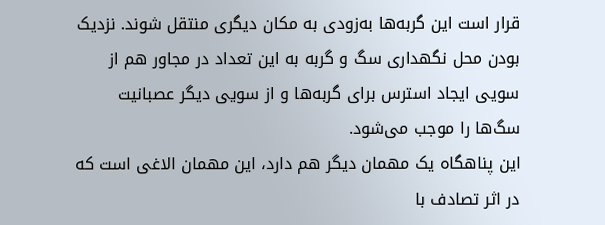قرار است این گربه‌ها به‌زودی به مکان دیگری منتقل شوند. نزدیک بودن محل نگهداری سگ و گربه به این تعداد در مجاور هم از سویی ایجاد استرس برای گربه‌ها و از سویی دیگر عصبانیت سگ‌ها را موجب می‌شود.
این پناهگاه یک مهمان دیگر هم دارد، این مهمان الاغی است که در اثر تصادف با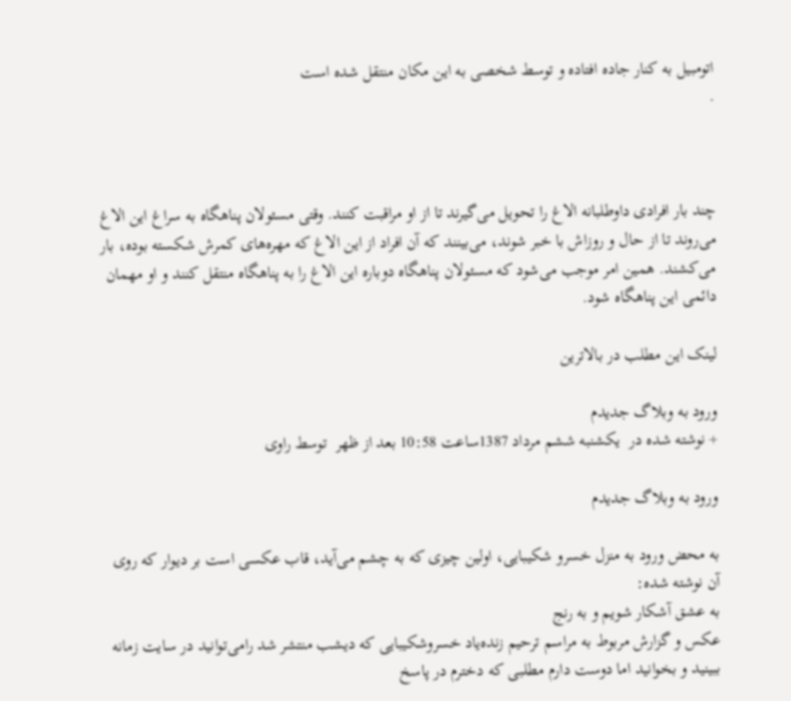اتومبیل به کنار جاده افتاده و توسط شخصی به این مکان منتقل شده است
.



چند بار افرادی داوطلبانه الاغ را تحویل می‌گیرند تا از او مراقبت کنند. وقتی مسئولان پناهگاه به سراغ این الاغ می‌روند تا از حال و روز‌اش با خبر شوند، می‌بینند که آن افراد از این الاغ که مهره‌‌های کمرش شکسته بوده، بار می‌کشند. همین امر موجب می‌شود که مسئولان پناهگاه دوباره این الاغ را به پناهگاه منتقل‌ کنند و او مهمان دائمی این پناهگاه شود.

لینک این مطلب در بالاترین

ورود به وبلاگ جدیدم
+ نوشته شده در  یکشنبه ششم مرداد 1387ساعت 10:58 بعد از ظهر  توسط راوی

ورود به وبلاگ جدیدم

به محض ورود به منزل خسرو شکیبایی، اولین چیزی که به چشم می‌آید، قاب عکسی است بر دیوار که روی آن نوشته شده:
به عشق آشکار شویم و به رنج
عکس و گزارش مربوط به مراسم ترحیم زنده‌یاد خسروشکیبایی که دیشب منتشر شد رامی‌توانید در سایت زمانه ببینید و بخوانید اما دوست دارم مطلبی که دخترم در پاسخ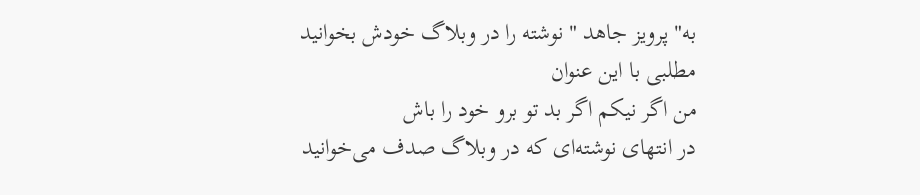به" پرویز جاهد " نوشته را در وبلاگ خودش بخوانید
مطلبی با این عنوان
من اگر نیکم اگر بد تو برو خود را باش
در انتهای نوشته‌ای که در وبلاگ صدف می‌خوانید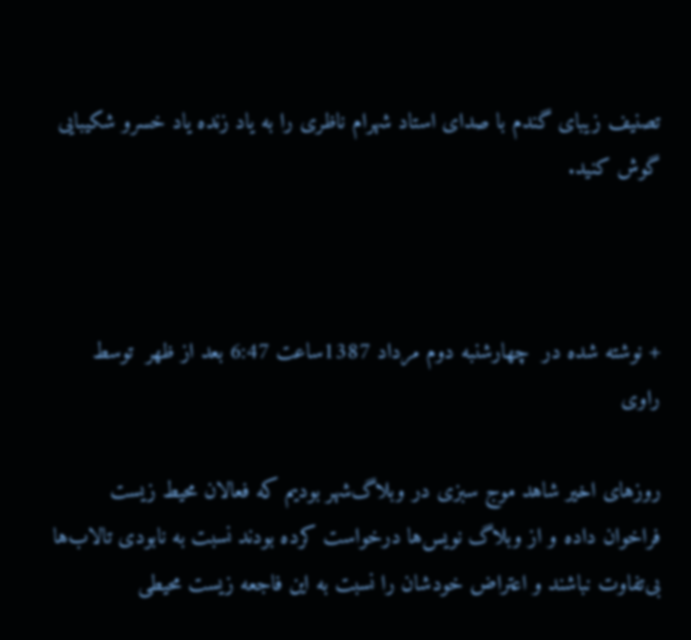تصنیف زیبای گندم با صدای استاد شهرام ناظری را به یاد زنده یاد خسرو شکیبایی گوش کنید.



+ نوشته شده در  چهارشنبه دوم مرداد 1387ساعت 6:47 بعد از ظهر  توسط راوی

روزهای اخیر شاهد موج سبزی در وبلاگ‌شهر بودیم که فعالان محیط زیست فراخوان داده و از وبلاگ نویس‌ها درخواست کرده بودند نسبت به نابودی تالاب‌ها بی‌تفاوت نباشند و اعتراض خودشان را نسبت به این فاجعه زیست محیطی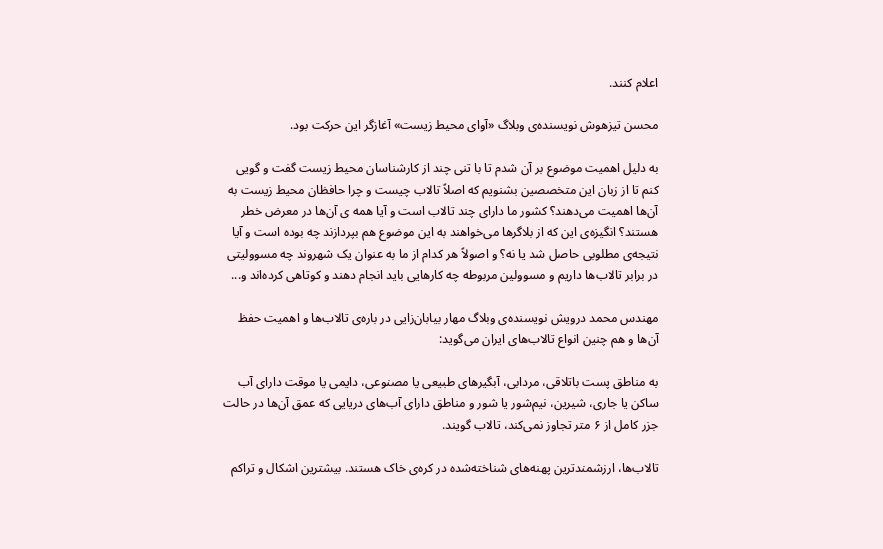اعلام کنند.

محسن تیزهوش نویسنده‌ی وبلاگ «آوای محیط زیست» آغازگر این حرکت بود.

به دلیل اهمیت موضوع بر آن شدم تا با تنی چند از کارشناسان محیط زیست گفت و گویی کنم تا از زبان این متخصصین بشنویم که اصلاً تالاب چیست و چرا حافظان محیط زیست به آن‌ها اهمیت می‌دهند؟ کشور ما دارای چند تالاب است و آیا همه ی آن‌ها در معرض خطر هستند؟ انگیزه‌ی این که از بلاگر‌ها می‌خواهند به این موضوع هم بپردازند چه بوده است و آیا نتیجه‌ی مطلوبی حاصل شد یا نه؟ و اصولاً هر کدام از ما به عنوان یک شهروند چه مسوولیتی در برابر تالاب‌ها داریم و مسوولین مربوطه چه کارهایی باید انجام دهند و کوتاهی کرده‌اند و...

مهندس محمد درویش نویسنده‌ی وبلاگ مهار بیابان‌زایی در باره‌ی تالاب‌ها و اهمیت حفظ آن‌ها و هم چنین انواع تالاب‌های ایران می‌گوید:

به مناطق پست باتلاقی، مردابی، آبگیرهای طبیعی یا مصنوعی، دایمی یا موقت دارای آب ساکن یا جاری، شیرین، نیم‌شور یا شور و مناطق دارای آب‌های دریایی که عمق آن‌ها در حالت جزر کامل از ۶ متر تجاوز نمی‌کند، تالاب گویند.

تالاب‌ها، ارزشمند‌ترین پهنه‌های شناخته‌شده در کره‌ی خاک هستند. بیشترین اشکال و تراکم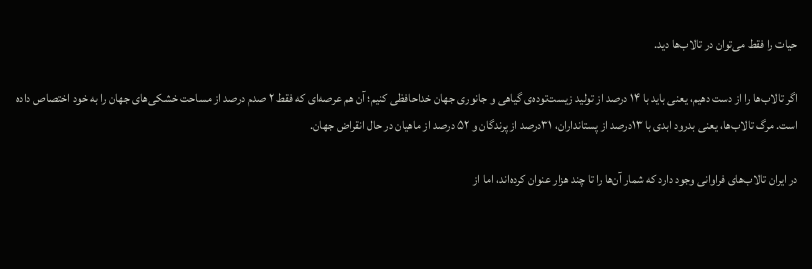حیات را فقط می‌توان در تالاب‌ها دید.

اگر تالاب‌ها را از دست دهیم، یعنی باید با ۱۴ درصد از تولید زیست‌توده‌ی گیاهی و جانوری جهان خداحافظی کنیم؛ آن هم عرصه‌ای که فقط ۲ صدم درصد از مساحت خشکی‌های جهان را به خود اختصاص داده است. مرگ تالاب‌ها، یعنی بدرود ابدی با ۱۳درصد از پستانداران، ۳۱درصد از پرندگان و ۵۲ درصد از ماهیان در حال انقراض جهان.

در ایران تالاب‌های فراوانی وجود دارد که شمار آن‌ها را تا چند هزار عنوان کرده‌اند، اما از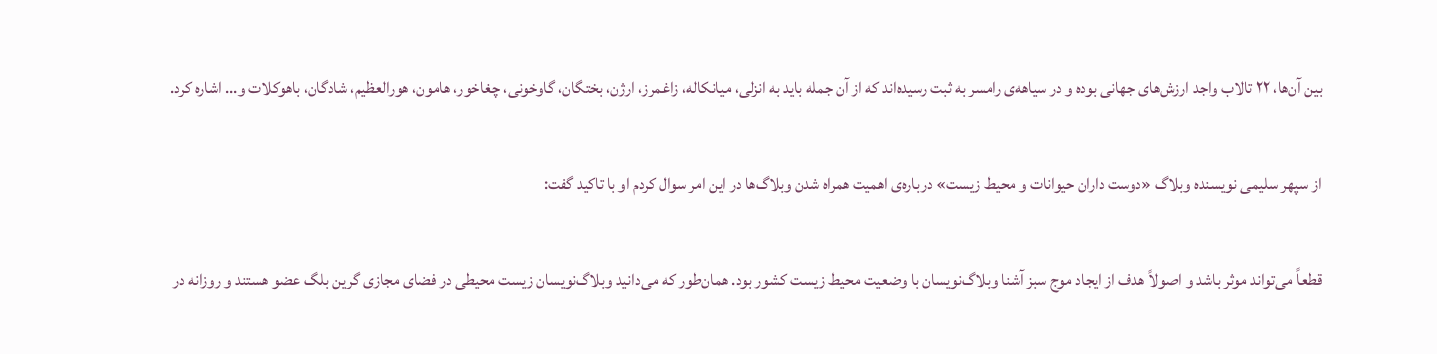بین آن‌ها، ۲۲ تالاب واجد ارزش‌های جهانی بوده و در سیاهه‌ی رامسر به ثبت رسیده‌اند که از آن جمله باید به انزلی، میانکاله‌، زاغمرز، ارژن، بختگان، گاوخونی، چغاخور، هامون، هورالعظیم، شادگان، باهوکلات و‌... اشاره کرد.

از سپهر سلیمی نویسنده وبلاگ «دوست داران حیوانات و محیط زیست» در‌باره‌ی‌ اهمیت همراه شدن وبلاگ‌ها در این امر سوال کردم او با تاکید ‌گفت:

قطعاً می‌تواند موثر باشد و اصولاً هدف از ایجاد موج سبز آشنا وبلاگ‌نویسان با وضعیت محیط زیست کشور بود. همان‌طور که می‌دانید وبلاگ‌نویسان زیست محیطی در فضای مجازی گرین بلگ عضو هستند و روزانه در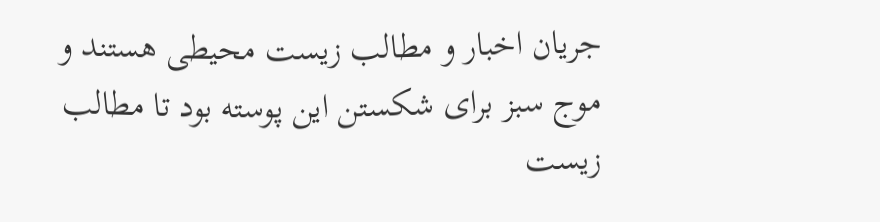جریان اخبار و مطالب زیست محیطی هستند و موج سبز برای شکستن این پوسته بود تا مطالب زیست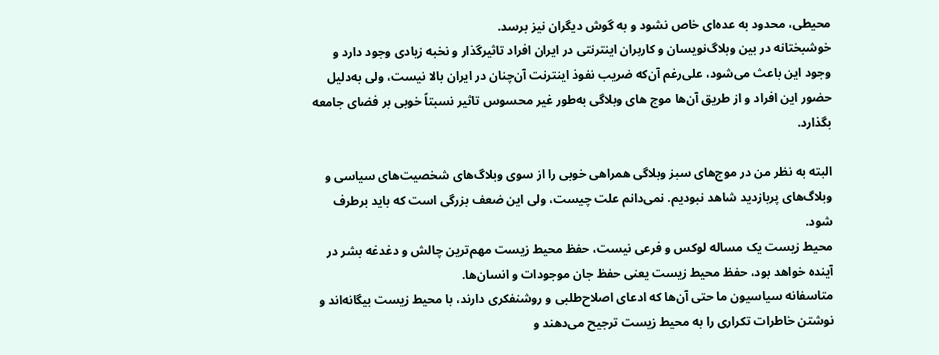محیطی، محدود به عده‌ای خاص نشود و به گوش دیگران نیز برسد.
خوشبختانه در بین وبلاگ‌نویسان و کاربران اینترنتی در ایران افراد تاثیرگذار و نخبه زیادی وجود دارد و وجود این باعث می‌شود، علی‌رغم آن‌که ضریب نفوذ اینترنت آن‌چنان در ایران بالا نیست، ولی به‌دلیل حضور این افراد و از طریق آن‌ها موج های وبلاگی به‌طور غیر محسوس تاثیر نسبتاً خوبی بر فضای جامعه بگذارد.

البته به نظر من در موج‌های سبز وبلاگی همراهی خوبی را از سوی وبلاگ‌های شخصیت‌های سیاسی و وبلاگ‌های پربازدید شاهد نبودیم‌. نمی‌دانم علت چیست، ولی این ضعف بزرگی است که باید برطرف شود.
محیط زیست یک مساله لوکس و فرعی نیست‌، حفظ محیط زیست مهم‌ترین چالش و دغدغه بشر در آینده خواهد بود‌، حفظ محیط زیست یعنی حفظ جان موجودات و انسان‌ها.
متاسفانه سیاسیون ما حتی آن‌ها که ادعای اصلاح‌طلبی و روشنفکری دارند، با محیط زیست بیگانه‌اند و نوشتن خاطرات تکراری را به محیط زیست ترجیح می‌دهند و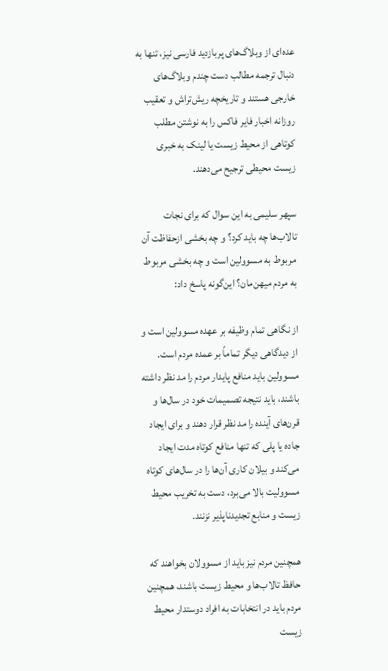عده‌ای از وبلاگ‌های پربازدید فارسی نیز، تنها به دنبال ترجمه مطالب دست چندم وبلاگ‌های خارجی هستند و تاریخچه ریش‌تراش و تعقیب روزانه اخبار فایر فاکس را به نوشتن مطلب کوتاهی از محیط زیست یا لینک به خبری زیست محیطی ترجیح می‌دهند.

سپهر سلیمی به این سوال که برای نجات تالاب‌ها چه باید کرد؟ و چه بخشی ازحفاظت آن مربوط به مسوولین است و چه بخشی مربوط به مردم میهن‌مان؟ این‌گونه پاسخ داد:

از نگاهی تمام وظیفه بر عهده مسوولین است و از دیدگاهی دیگر تماماً بر عمده مردم است. مسوولین باید منافع پایدار مردم را مد نظر داشته باشند‌، باید نتیجه تصمیمات خود در سال‌ها و قرن‌های آینده را مد نظر قرار دهند و برای ایجاد جاده یا پلی که تنها منافع کوتاه مدت ایجاد می‌کند و بیلان کاری آن‌ها را در سال‌های کوتاه مسوولیت بالا می‌برد، دست به تخریب محیط زیست و منابع تجدید‌ناپذیر نزنند.

همچنین مردم نیز باید از مسوولان بخواهند که حافظ تالاب‌ها و محیط زیست باشند‌، همچنین مردم باید در انتخابات به افراد دوستدار محیط زیست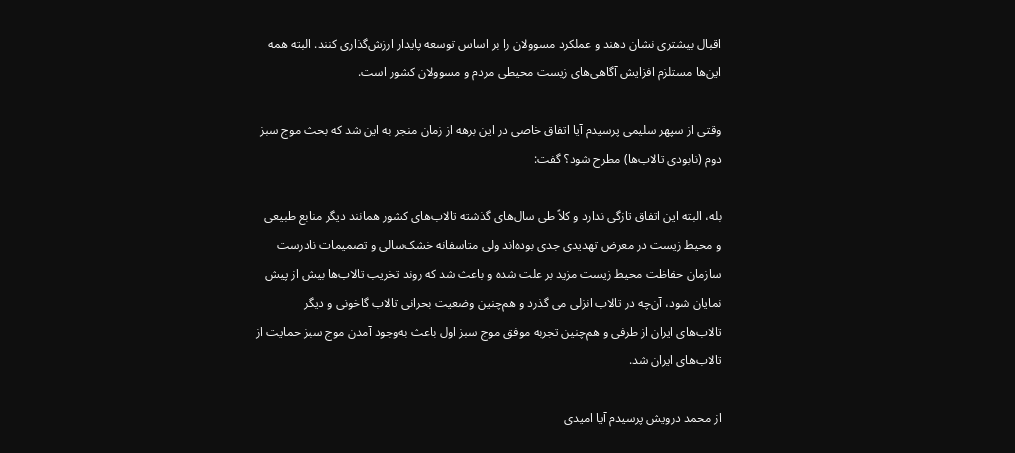اقبال بیشتری نشان دهند و عملکرد مسوولان را بر اساس توسعه پایدار ارزش‌گذاری کنند‌. البته همه این‌ها مستلزم افزایش آگاهی‌های زیست محیطی مردم و مسوولان کشور است.

وقتی از سپهر سلیمی پرسیدم آیا اتفاق خاصی در این برهه از زمان منجر به این شد که بحث موج سبز دوم (نابودی تالاب‌ها‌) مطرح شود؟ گفت:

بله‌، البته این اتفاق تازگی ندارد و کلاً طی سال‌های گذشته تالاب‌های کشور همانند دیگر منابع طبیعی و محیط زیست در معرض تهدیدی جدی بوده‌اند ولی متاسفانه خشک‌سالی و تصمیمات نادرست سازمان حفاظت محیط زیست مزید بر علت شده و باعث شد که روند تخریب تالاب‌ها بیش از پیش نمایان شود‌، آن‌چه در تالاب انزلی می گذرد و هم‌چنین وضعیت بحرانی تالاب گاخونی و دیگر تالاب‌های ایران از طرفی و هم‌چنین تجربه موفق موج سبز اول باعث به‌وجود آمدن موج سبز حمایت از تالاب‌های ایران شد.

از محمد درویش پرسیدم آیا امیدی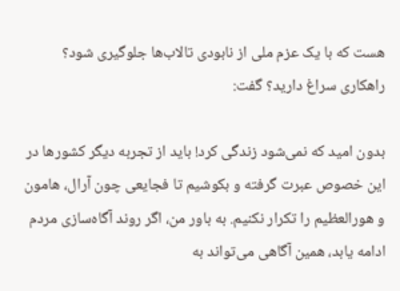هست که با یک عزم ملی از نابودی تالاب‌ها جلوگیری شود؟ راهکاری سراغ دارید؟ گفت:

بدون امید که نمی‌شود زندگی کرد! باید از تجربه دیگر کشورها در این خصوص عبرت گرفته و بکوشیم تا فجایعی چون آرال، هامون و هورالعظیم را تکرار نکنیم. به باور من، اگر روند آگاه‌سازی مردم ادامه یابد، همین آگاهی می‌تواند به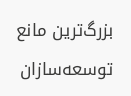بزرگ‌ترین مانع توسعه‌سازان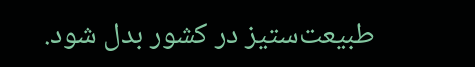طبیعت‌ستیز در کشور بدل شود.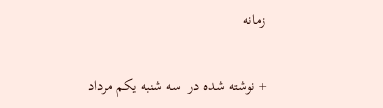زمانه

+ نوشته شده در  سه شنبه یکم مرداد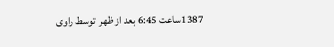1387ساعت 6:45 بعد از ظهر  توسط راوی